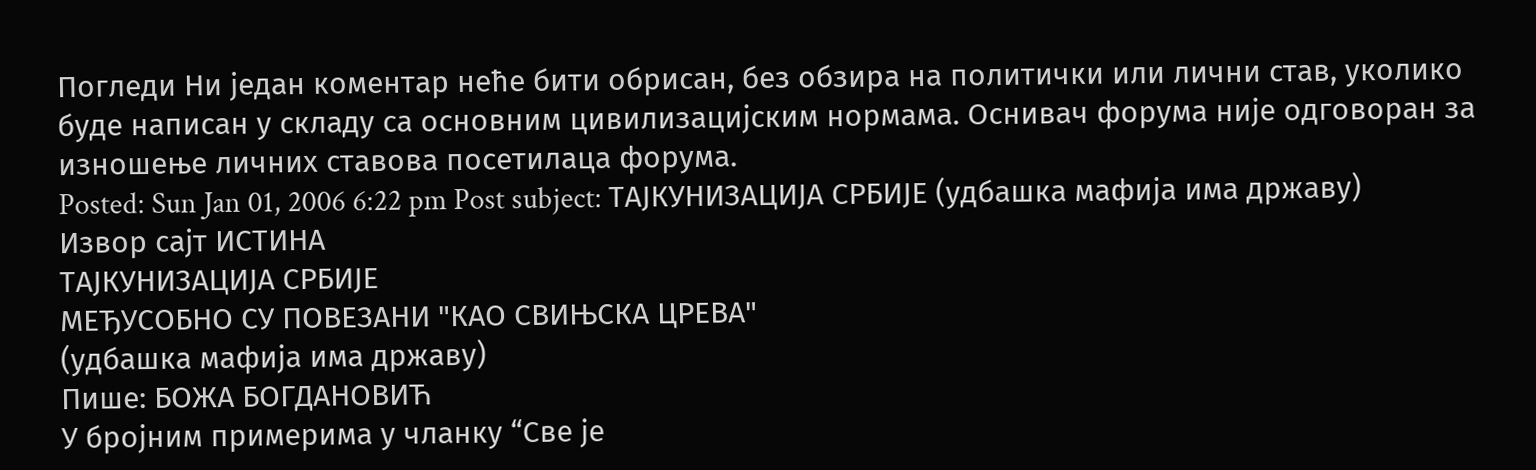Погледи Ни један коментар неће бити обрисан, без обзира на политички или лични став, уколико буде написан у складу са основним цивилизацијским нормама. Оснивач форума није одговоран за изношење личних ставова посетилаца форума.
Posted: Sun Jan 01, 2006 6:22 pm Post subject: ТАЈКУНИЗАЦИЈА СРБИЈЕ (удбашка мафија има државу)
Извор сајт ИСТИНА
ТАЈКУНИЗАЦИЈА СРБИЈЕ
МЕЂУСОБНО СУ ПОВЕЗАНИ "КАО СВИЊСКА ЦРЕВА"
(удбашка мафија има државу)
Пише: БОЖА БОГДАНОВИЋ
У бројним примерима у чланку “Све је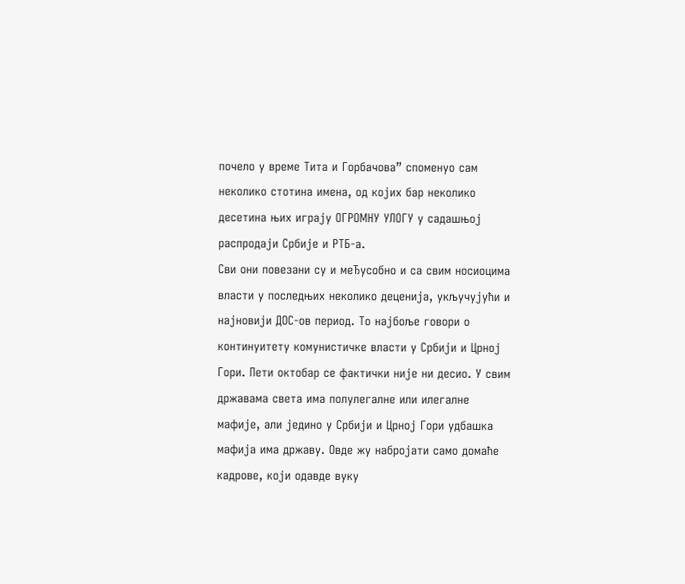почело у време Тита и Горбачова” споменуо сам неколико стотина имена, од којих бар неколико десетина њих играју ОГРОМНУ УЛОГУ у садашњој распродаји Србије и РТБ-а.
Сви они повезани су и меЂусобно и са свим носиоцима власти у последњих неколико деценија, укључујући и најновији ДОС-ов период. То најбоље говори о континуитету комунистичке власти у Србији и Црној Гори. Пети октобар се фактички није ни десио. У свим државама света има полулегалне или илегалне мафије, али једино у Србији и Црној Гори удбашка мафија има државу. Овде жу набројати само домаће кадрове, који одавде вуку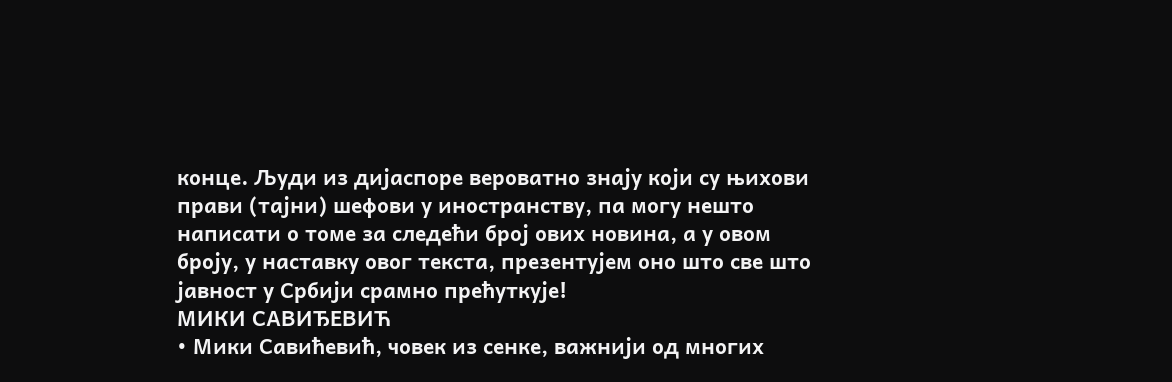конце. Људи из дијаспоре вероватно знају који су њихови прави (тајни) шефови у иностранству, па могу нешто написати о томе за следећи број ових новина, а у овом броју, у наставку овог текста, презентујем оно што све што јавност у Србији срамно прећуткује!
МИКИ САВИЂЕВИЋ
• Мики Савићевић, човек из сенке, важнији од многих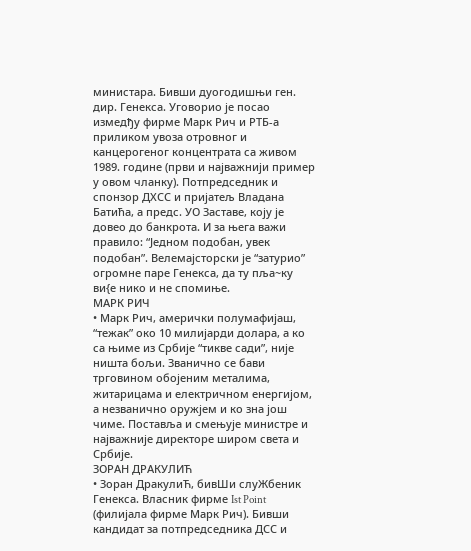министара. Бивши дуогодишњи ген. дир. Генекса. Уговорио је посао измедђу фирме Марк Рич и РТБ-а приликом увоза отровног и канцерогеног концентрата са живом 1989. године (први и најважнији пример у овом чланку). Потпредседник и спонзор ДХСС и пријатељ Владана Батића, а предс. УО Заставе, коју је довео до банкрота. И за њега важи правило: “Једном подобан, увек подобан”. Велемајсторски је “затурио” огромне паре Генекса, да ту пља~ку ви{е нико и не спомиње.
МАРК РИЧ
• Марк Рич, амерички полумафијаш, “тежак” око 10 милијарди долара, а ко са њиме из Србије “тикве сади”, није ништа бољи. Званично се бави трговином обојеним металима, житарицама и електричном енергијом, а незванично оружјем и ко зна још чиме. Поставља и смењује министре и најважније директоре широм света и Србије.
ЗОРАН ДРАКУЛИЋ
• Зоран ДракулиЋ, бивШи слуЖбеник Генекса. Власник фирме Ist Point (филијала фирме Марк Рич). Бивши кандидат за потпредседника ДСС и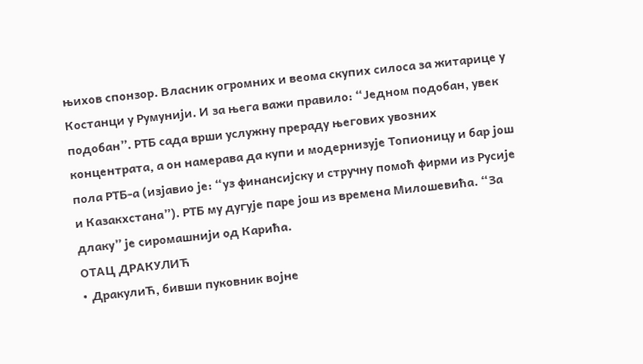њихов спонзор. Власник огромних и веома скупих силоса за житарице у Костанци у Румунији. И за њега важи правило: “Једном подобан, увек подобан”. РТБ сада врши услужну прераду његових увозних концентрата, а он намерава да купи и модернизује Топионицу и бар још пола РТБ-а (изјавио је: “уз финансијску и стручну помоћ фирми из Русије и Казакхстана”). РТБ му дугује паре још из времена Милошевића. “За длаку” је сиромашнији од Карића.
ОТАЦ ДРАКУЛИЋ
• ДракулиЋ, бивши пуковник војне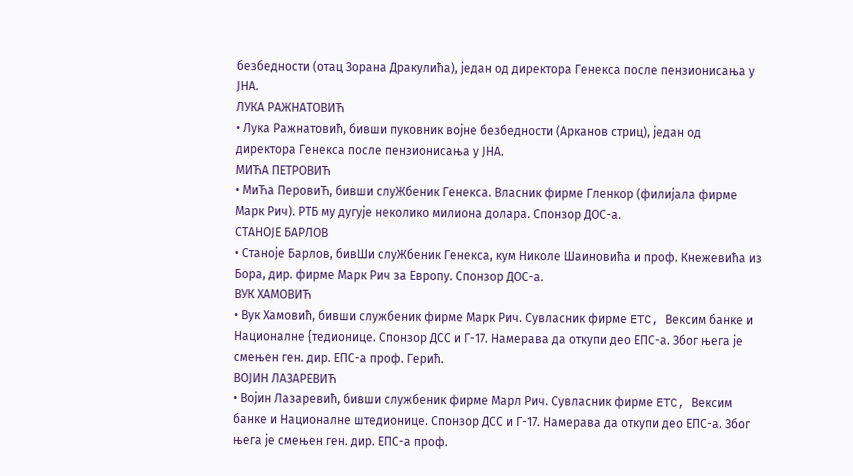безбедности (отац Зорана Дракулића), један од директора Генекса после пензионисања у ЈНА.
ЛУКА РАЖНАТОВИЋ
• Лука Ражнатовић, бивши пуковник војне безбедности (Арканов стриц), један од директора Генекса после пензионисања у ЈНА.
МИЋА ПЕТРОВИЋ
• МиЋа ПеровиЋ, бивши слуЖбеник Генекса. Власник фирме Гленкор (филијала фирме Марк Рич). РТБ му дугује неколико милиона долара. Спонзор ДОС-а.
СТАНОЈЕ БАРЛОВ
• Станоје Барлов, бивШи слуЖбеник Генекса, кум Николе Шаиновића и проф. Кнежевића из Бора, дир. фирме Марк Рич за Европу. Спонзор ДОС-а.
ВУК ХАМОВИЋ
• Вук Хамовић, бивши службеник фирме Марк Рич. Сувласник фирме ETC, Вексим банке и Националне {тедионице. Спонзор ДСС и Г-17. Намерава да откупи део ЕПС-а. Због њега је смењен ген. дир. ЕПС-а проф. Герић.
ВОЈИН ЛАЗАРЕВИЋ
• Војин Лазаревић, бивши службеник фирме Марл Рич. Сувласник фирме ETC, Вексим банке и Националне штедионице. Спонзор ДСС и Г-17. Намерава да откупи део ЕПС-а. Због њега је смењен ген. дир. ЕПС-а проф.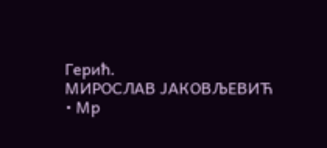Герић.
МИРОСЛАВ ЈАКОВЉЕВИЋ
• Мр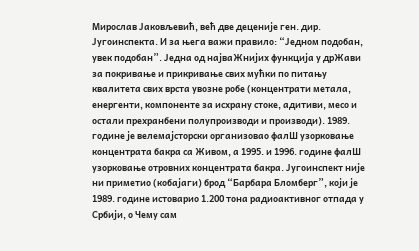Мирослав Јаковљевић, већ две деценије ген. дир. Југоинспекта. И за њега важи правило: “Једном подобан, увек подобан”. Једна од најваЖнијих функција у дрЖави за покривање и прикривање свих мућки по питању квалитета свих врста увозне робе (концентрати метала, енергенти, компоненте за исхрану стоке, адитиви, месо и остали прехранбени полупроизводи и производи). 1989. године је велемајсторски организовао фалШ узорковање концентрата бакра са Живом, а 1995. и 1996. године фалШ узорковање отровних концентрата бакра. Југоинспект није ни приметио (кобајаги) брод “Барбара Бломберг”, који је 1989. године истоварио 1.200 тона радиоактивног отпада у Србији, о Чему сам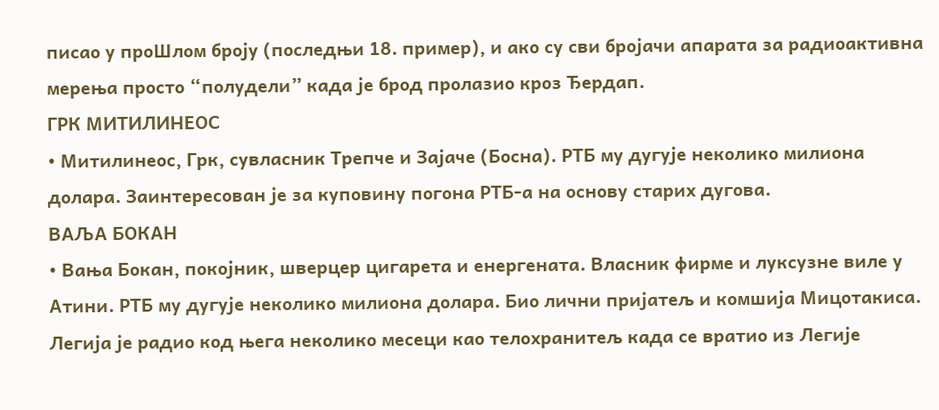писао у проШлом броју (последњи 18. пример), и ако су сви бројачи апарата за радиоактивна мерења просто “полудели” када је брод пролазио кроз Ђердап.
ГРК МИТИЛИНЕОС
• Митилинеос, Грк, сувласник Трепче и Зајаче (Босна). РТБ му дугује неколико милиона долара. Заинтересован је за куповину погона РТБ-а на основу старих дугова.
ВАЉА БОКАН
• Вања Бокан, покојник, шверцер цигарета и енергената. Власник фирме и луксузне виле у Атини. РТБ му дугује неколико милиона долара. Био лични пријатељ и комшија Мицотакиса. Легија је радио код њега неколико месеци као телохранитељ када се вратио из Легије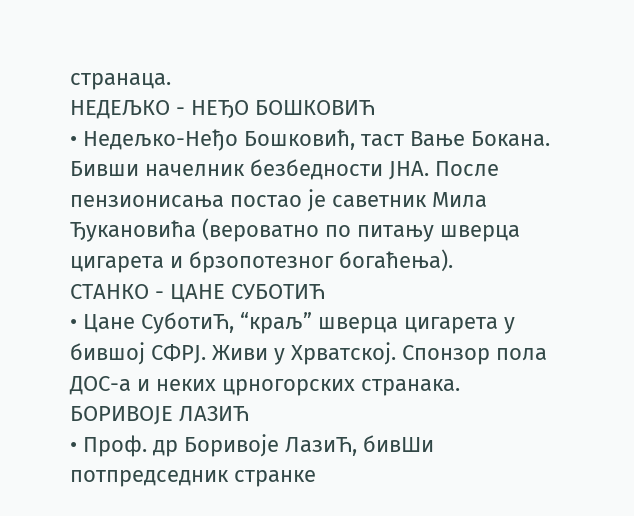странаца.
НЕДЕЉКО - НЕЂО БОШКОВИЋ
• Недељко-Неђо Бошковић, таст Вање Бокана. Бивши начелник безбедности ЈНА. После пензионисања постао је саветник Мила Ђукановића (вероватно по питању шверца цигарета и брзопотезног богаћења).
СТАНКО - ЦАНЕ СУБОТИЋ
• Цане СуботиЋ, “краљ” шверца цигарета у бившој СФРЈ. Живи у Хрватској. Спонзор пола ДОС-а и неких црногорских странака.
БОРИВОЈЕ ЛАЗИЋ
• Проф. др Боривоје ЛазиЋ, бивШи потпредседник странке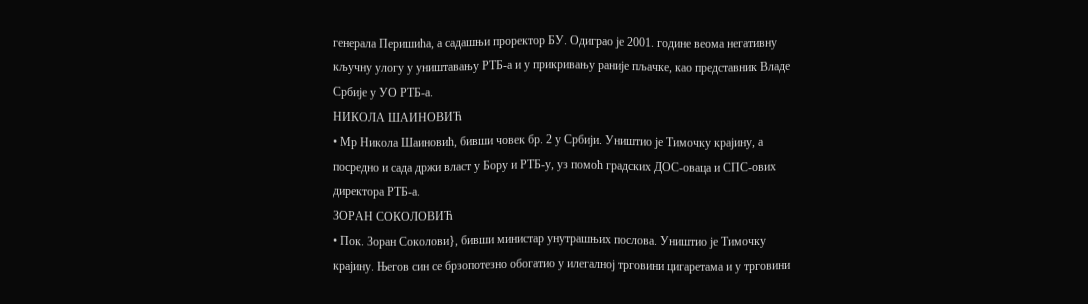генерала Перишића, а садашњи проректор БУ. Одиграо је 2001. године веома негативну кључну улогу у уништавању РТБ-а и у прикривању раније пљачке, као представник Владе Србије у УО РТБ-а.
НИКОЛА ШАИНОВИЋ
• Мр Никола Шаиновић, бивши човек бр. 2 у Србији. Уништио је Тимочку крајину, а посредно и сада држи власт у Бору и РТБ-у, уз помоћ градских ДОС-оваца и СПС-ових директора РТБ-а.
ЗОРАН СОКОЛОВИЋ
• Пок. Зоран Соколови}, бивши министар унутрашњих послова. Уништио је Тимочку крајину. Његов син се брзопотезно обогатио у илегалној трговини цигаретама и у трговини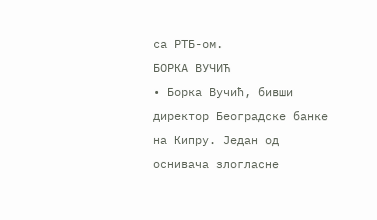са РТБ-ом.
БОРКА ВУЧИЋ
• Борка Вучић, бивши директор Београдске банке на Кипру. Један од оснивача злогласне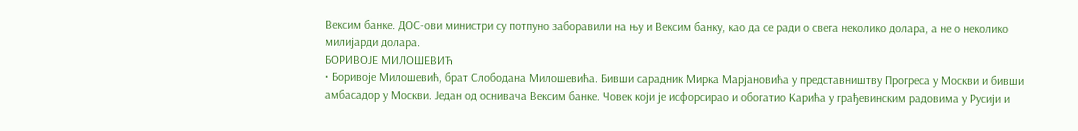Вексим банке. ДОС-ови министри су потпуно заборавили на њу и Вексим банку, као да се ради о свега неколико долара, а не о неколико милијарди долара.
БОРИВОЈЕ МИЛОШЕВИЋ
• Боривоје Милошевић, брат Слободана Милошевића. Бивши сарадник Мирка Марјановића у представништву Прогреса у Москви и бивши амбасадор у Москви. Један од оснивача Вексим банке. Човек који је исфорсирао и обогатио Карића у грађевинским радовима у Русији и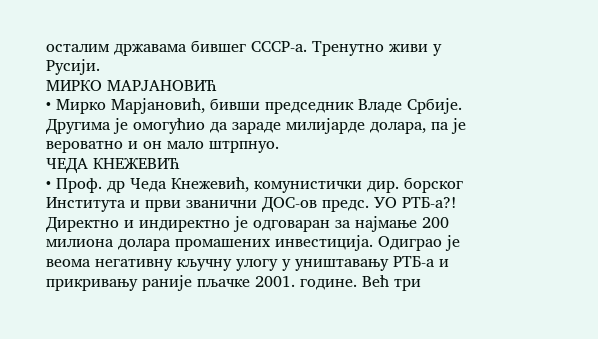осталим државама бившег СССР-а. Тренутно живи у Русији.
МИРКО МАРЈАНОВИЋ
• Мирко Марјановић, бивши председник Владе Србије. Другима је омогућио да зараде милијарде долара, па је вероватно и он мало штрпнуо.
ЧЕДА КНЕЖЕВИЋ
• Проф. др Чеда Кнежевић, комунистички дир. борског Института и први званични ДОС-ов предс. УО РТБ-а?! Директно и индиректно је одговаран за најмање 200 милиона долара промашених инвестиција. Одиграо је веома негативну кључну улогу у уништавању РТБ-а и прикривању раније пљачке 2001. године. Већ три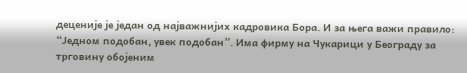деценије је један од најважнијих кадровика Бора. И за њега важи правило: “Једном подобан, увек подобан”. Има фирму на Чукарици у Београду за трговину обојеним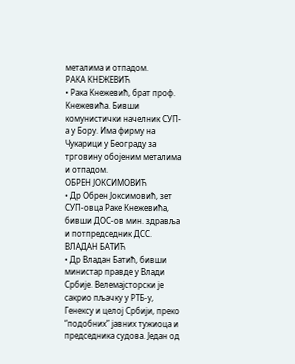металима и отпадом.
РАКА КНЕЖЕВИЋ
• Рака Кнежевић, брат проф. Кнежевића. Бивши комунистички начелник СУП-а у Бору. Има фирму на Чукарици у Београду за трговину обојеним металима и отпадом.
ОБРЕН ЈОКСИМОВИЋ
• Др Обрен Јоксимовић, зет СУП-овца Раке Кнежевића, бивши ДОС-ов мин. здравља и потпредседник ДСС.
ВЛАДАН БАТИЋ
• Др Владан Батић, бивши министар правде у Влади Србије. Велемајсторски је сакрио пљачку у РТБ-у, Генексу и целој Србији, преко “подобних” јавних тужиоца и председника судова. Један од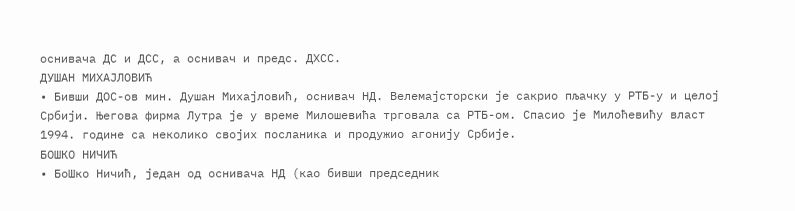оснивача ДС и ДСС, а оснивач и предс. ДХСС.
ДУШАН МИХАЈЛОВИЋ
• Бивши ДОС-ов мин. Душан Михајловић, оснивач НД. Велемајсторски је сакрио пљачку у РТБ-у и целој Србији. Његова фирма Лутра је у време Милошевића трговала са РТБ-ом. Спасио је Милоћевићу власт 1994. године са неколико својих посланика и продужио агонију Србије.
БОШКО НИЧИЋ
• БоШко Ничић, један од оснивача НД (као бивши председник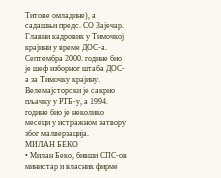Титове омладине), а садашњи предс. СО Зајечар. Главни кадровик у Тимочкој крајини у време ДОС-а. Септембра 2000. године био је шеф изборног штаба ДОС-а за Тимочку крајину. Велемајсторски је сакрио пљачку у РТБ-у, а 1994. године био је неколико месеци у истражном затвору због малверзација.
МИЛАН БЕКО
• Милан Беко, бивши СПС-ов министар и власник фирме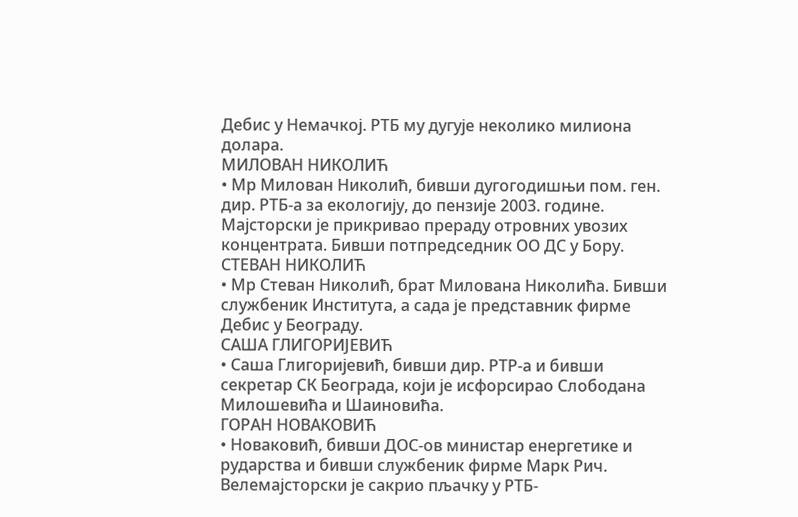Дебис у Немачкој. РТБ му дугује неколико милиона долара.
МИЛОВАН НИКОЛИЋ
• Мр Милован Николић, бивши дугогодишњи пом. ген. дир. РТБ-а за екологију, до пензије 2003. године. Мајсторски је прикривао прераду отровних увозих концентрата. Бивши потпредседник ОО ДС у Бору.
СТЕВАН НИКОЛИЋ
• Мр Стеван Николић, брат Милована Николића. Бивши службеник Института, а сада је представник фирме Дебис у Београду.
САША ГЛИГОРИЈЕВИЋ
• Саша Глигоријевић, бивши дир. РТР-а и бивши секретар СК Београда, који је исфорсирао Слободана Милошевића и Шаиновића.
ГОРАН НОВАКОВИЋ
• Новаковић, бивши ДОС-ов министар енергетике и рударства и бивши службеник фирме Марк Рич. Велемајсторски је сакрио пљачку у РТБ-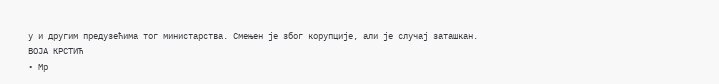у и другим предузећима тог министарства. Смењен је због корупције, али је случај заташкан.
ВОЈА КРСТИЋ
• Мр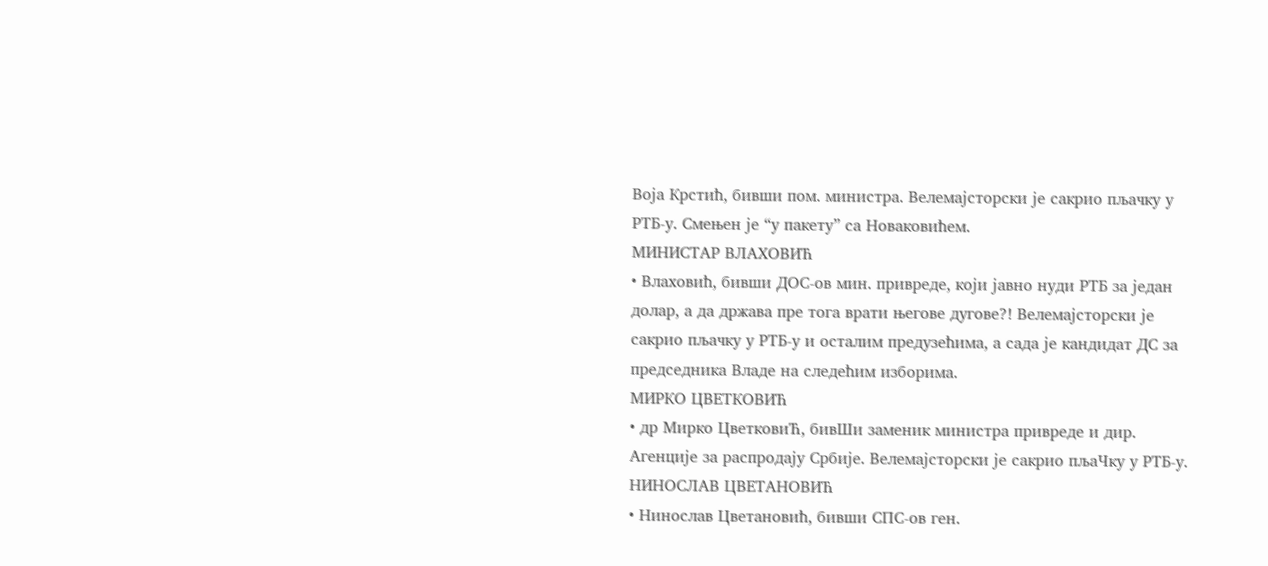Воја Крстић, бивши пом. министра. Велемајсторски је сакрио пљачку у РТБ-у. Смењен је “у пакету” са Новаковићем.
МИНИСТАР ВЛАХОВИЋ
• Влаховић, бивши ДОС-ов мин. привреде, који јавно нуди РТБ за један долар, а да држава пре тога врати његове дугове?! Велемајсторски је сакрио пљачку у РТБ-у и осталим предузећима, а сада је кандидат ДС за председника Владе на следећим изборима.
МИРКО ЦВЕТКОВИЋ
• др Мирко ЦветковиЋ, бивШи заменик министра привреде и дир. Агенције за распродају Србије. Велемајсторски је сакрио пљаЧку у РТБ-у.
НИНОСЛАВ ЦВЕТАНОВИЋ
• Нинослав Цветановић, бивши СПС-ов ген.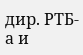дир. РТБ-а и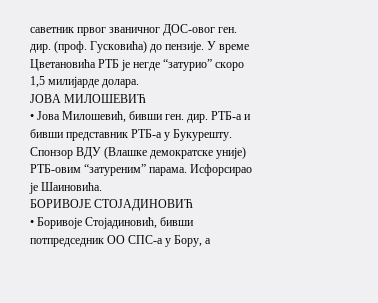саветник првог званичног ДОС-овог ген. дир. (проф. Гусковића) до пензије. У време Цветановића РТБ је негде “затурио” скоро 1,5 милијарде долара.
ЈОВА МИЛОШЕВИЋ
• Јова Милошевић, бивши ген. дир. РТБ-а и бивши представник РТБ-а у Букурешту. Спонзор ВДУ (Влашке демократске уније) РТБ-овим “затуреним” парама. Исфорсирао је Шаиновића.
БОРИВОЈЕ СТОЈАДИНОВИЋ
• Боривоје Стојадиновић, бивши потпредседник ОО СПС-а у Бору, а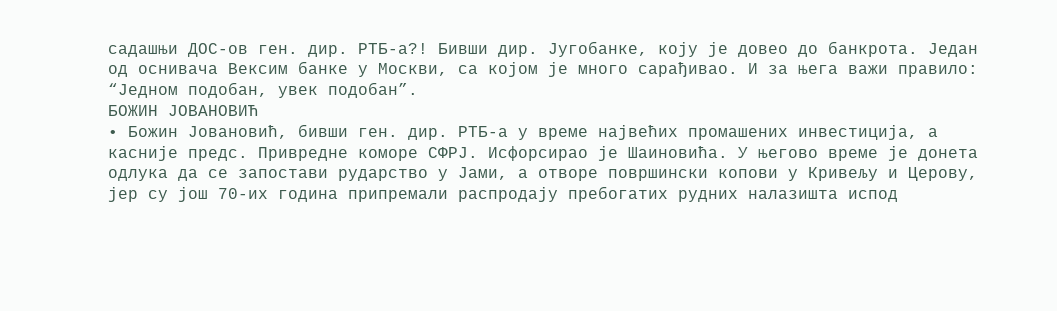садашњи ДОС-ов ген. дир. РТБ-а?! Бивши дир. Југобанке, коју је довео до банкрота. Један од оснивача Вексим банке у Москви, са којом је много сарађивао. И за њега важи правило: “Једном подобан, увек подобан”.
БОЖИН ЈОВАНОВИЋ
• Божин Јовановић, бивши ген. дир. РТБ-а у време највећих промашених инвестиција, а касније предс. Привредне коморе СФРЈ. Исфорсирао је Шаиновића. У његово време је донета одлука да се запостави рударство у Јами, а отворе површински копови у Кривељу и Церову, јер су још 70-их година припремали распродају пребогатих рудних налазишта испод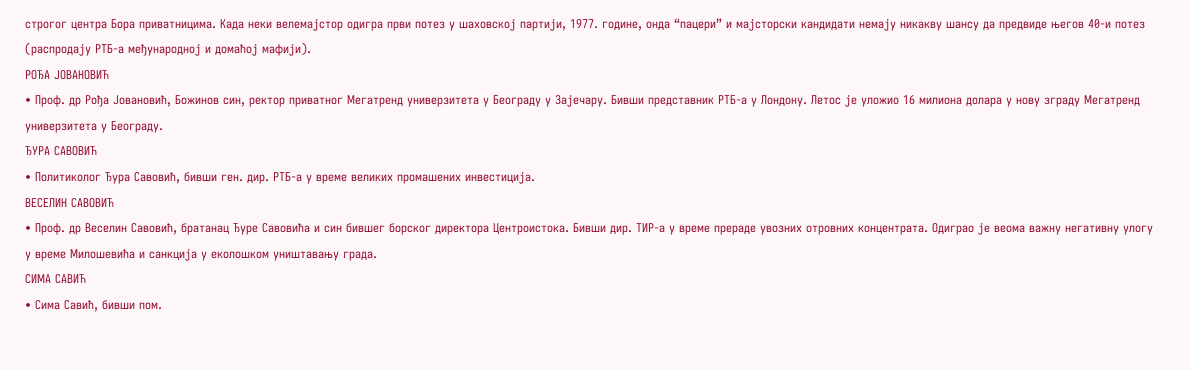строгог центра Бора приватницима. Када неки велемајстор одигра први потез у шаховској партији, 1977. године, онда “пацери” и мајсторски кандидати немају никакву шансу да предвиде његов 40-и потез (распродају РТБ-а међународној и домаћој мафији).
РОЂА ЈОВАНОВИЋ
• Проф. др Рођа Јовановић, Божинов син, ректор приватног Мегатренд универзитета у Београду у Зајечару. Бивши представник РТБ-а у Лондону. Летос је уложио 16 милиона долара у нову зграду Мегатренд универзитета у Београду.
ЂУРА САВОВИЋ
• Политиколог Ђура Савовић, бивши ген. дир. РТБ-а у време великих промашених инвестиција.
ВЕСЕЛИН САВОВИЋ
• Проф. др Веселин Савовић, братанац Ђуре Савовића и син бившег борског директора Центроистока. Бивши дир. ТИР-а у време прераде увозних отровних концентрата. Одиграо је веома важну негативну улогу у време Милошевића и санкција у еколошком уништавању града.
СИМА САВИЋ
• Сима Савић, бивши пом.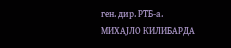ген. дир. РТБ-а.
МИХАЈЛО КИЛИБАРДА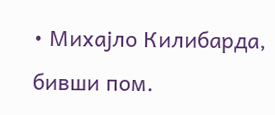• Михајло Килибарда, бивши пом.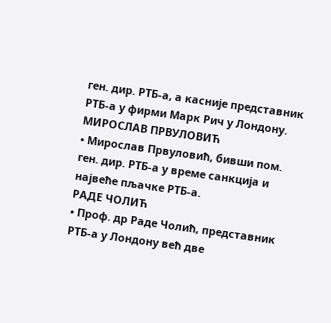ген. дир. РТБ-а, а касније представник РТБ-а у фирми Марк Рич у Лондону.
МИРОСЛАВ ПРВУЛОВИЋ
• Мирослав Првуловић, бивши пом. ген. дир. РТБ-а у време санкција и највеће пљачке РТБ-а.
РАДЕ ЧОЛИЋ
• Проф. др Раде Чолић, представник РТБ-а у Лондону већ две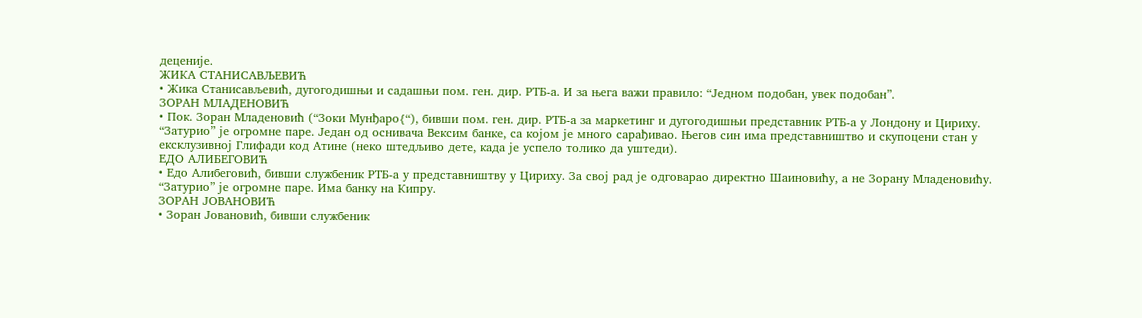деценије.
ЖИКА СТАНИСАВЉЕВИЋ
• Жика Станисављевић, дугогодишњи и садашњи пом. ген. дир. РТБ-а. И за њега важи правило: “Једном подобан, увек подобан”.
ЗОРАН МЛАДЕНОВИЋ
• Пок. Зоран Младеновић (“Зоки Мунђаро{“), бивши пом. ген. дир. РТБ-а за маркетинг и дугогодишњи представник РТБ-а у Лондону и Цириху. “Затурио” је огромне паре. Један од оснивача Вексим банке, са којом је много сарађивао. Његов син има представништво и скупоцени стан у ексклузивној Глифади код Атине (неко штедљиво дете, када је успело толико да уштеди).
ЕДО АЛИБЕГОВИЋ
• Едо Алибеговић, бивши службеник РТБ-а у представништву у Цириху. За свој рад је одговарао директно Шаиновићу, а не Зорану Младеновићу. “Затурио” је огромне паре. Има банку на Кипру.
ЗОРАН ЈОВАНОВИЋ
• Зоран Јовановић, бивши службеник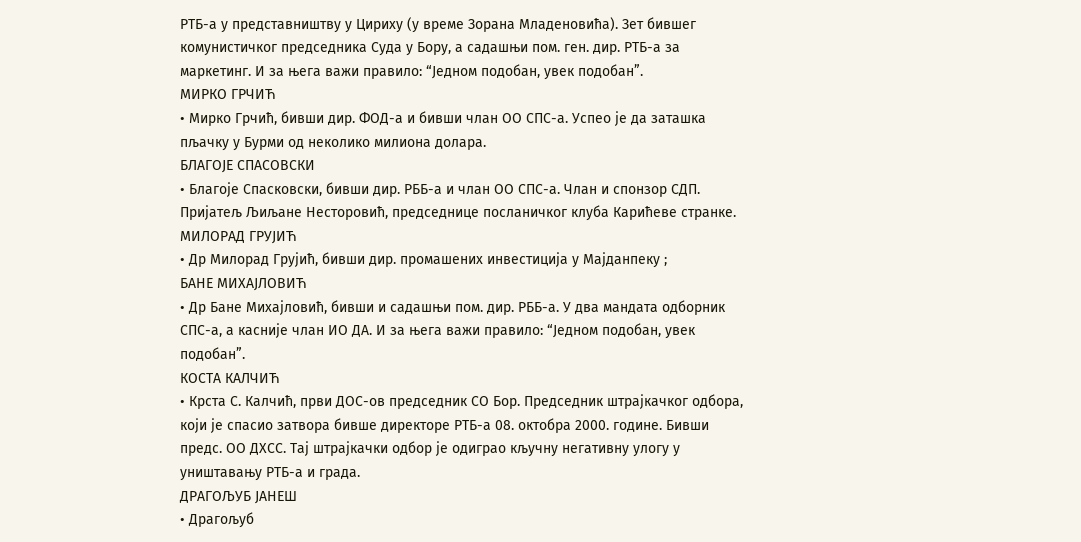РТБ-а у представништву у Цириху (у време Зорана Младеновића). Зет бившег комунистичког председника Суда у Бору, а садашњи пом. ген. дир. РТБ-а за маркетинг. И за њега важи правило: “Једном подобан, увек подобан”.
МИРКО ГРЧИЋ
• Мирко Грчић, бивши дир. ФОД-а и бивши члан ОО СПС-а. Успео је да заташка пљачку у Бурми од неколико милиона долара.
БЛАГОЈЕ СПАСОВСКИ
• Благоје Спасковски, бивши дир. РББ-а и члан ОО СПС-а. Члан и спонзор СДП. Пријатељ Љиљане Несторовић, председнице посланичког клуба Карићеве странке.
МИЛОРАД ГРУЈИЋ
• Др Милорад Грујић, бивши дир. промашених инвестиција у Мајданпеку ;
БАНЕ МИХАЈЛОВИЋ
• Др Бане Михајловић, бивши и садашњи пом. дир. РББ-а. У два мандата одборник СПС-а, а касније члан ИО ДА. И за њега важи правило: “Једном подобан, увек подобан”.
КОСТА КАЛЧИЋ
• Крста С. Калчић, први ДОС-ов председник СО Бор. Председник штрајкачког одбора, који је спасио затвора бивше директоре РТБ-а 08. октобра 2000. године. Бивши предс. ОО ДХСС. Тај штрајкачки одбор је одиграо кључну негативну улогу у уништавању РТБ-а и града.
ДРАГОЉУБ ЈАНЕШ
• Драгољуб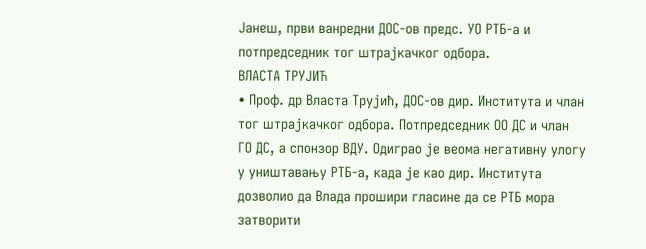Јанеш, први ванредни ДОС-ов предс. УО РТБ-а и потпредседник тог штрајкачког одбора.
ВЛАСТА ТРУЈИЋ
• Проф. др Власта Трујић, ДОС-ов дир. Института и члан тог штрајкачког одбора. Потпредседник ОО ДС и члан ГО ДС, а спонзор ВДУ. Одиграо је веома негативну улогу у уништавању РТБ-а, када је као дир. Института дозволио да Влада прошири гласине да се РТБ мора затворити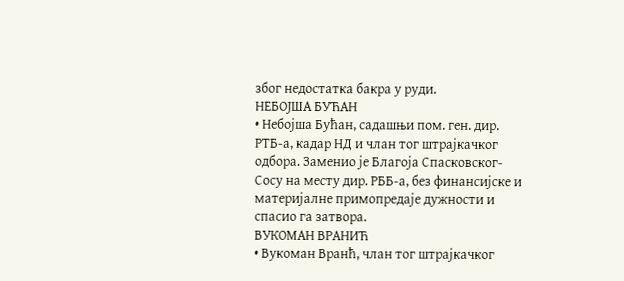због недостатка бакра у руди.
НЕБОЈША БУЋАН
• Небојша Бућан, садашњи пом. ген. дир. РТБ-а, кадар НД и члан тог штрајкачког одбора. Заменио је Благоја Спасковског-Сосу на месту дир. РББ-а, без финансијске и материјалне примопредаје дужности и спасио га затвора.
ВУКОМАН ВРАНИЋ
• Вукоман Вранћ, члан тог штрајкачког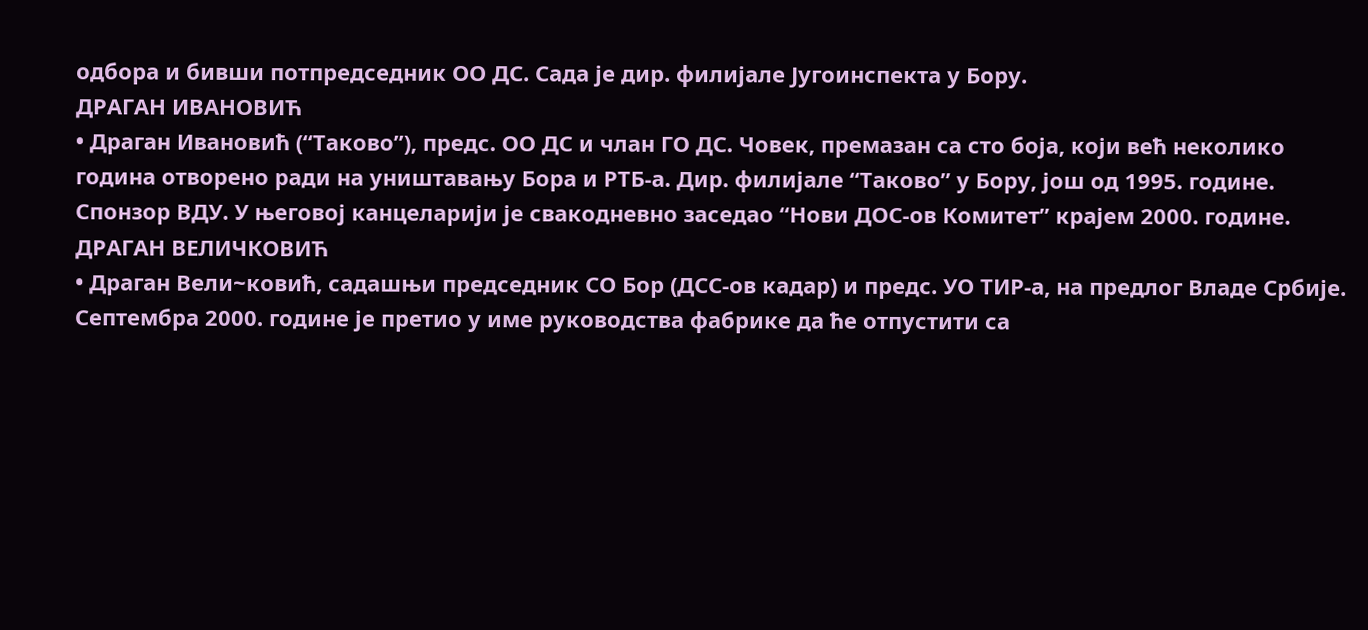одбора и бивши потпредседник ОО ДС. Сада је дир. филијале Југоинспекта у Бору.
ДРАГАН ИВАНОВИЋ
• Драган Ивановић (“Таково”), предс. ОО ДС и члан ГО ДС. Човек, премазан са сто боја, који већ неколико година отворено ради на уништавању Бора и РТБ-а. Дир. филијале “Таково” у Бору, још од 1995. године. Спонзор ВДУ. У његовој канцеларији је свакодневно заседао “Нови ДОС-ов Комитет” крајем 2000. године.
ДРАГАН ВЕЛИЧКОВИЋ
• Драган Вели~ковић, садашњи председник СО Бор (ДСС-ов кадар) и предс. УО ТИР-а, на предлог Владе Србије. Септембра 2000. године је претио у име руководства фабрике да ће отпустити са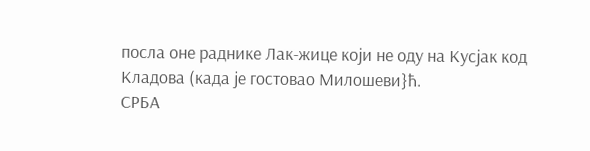посла оне раднике Лак-жице који не оду на Кусјак код Кладова (када је гостовао Милошеви}ћ.
СРБА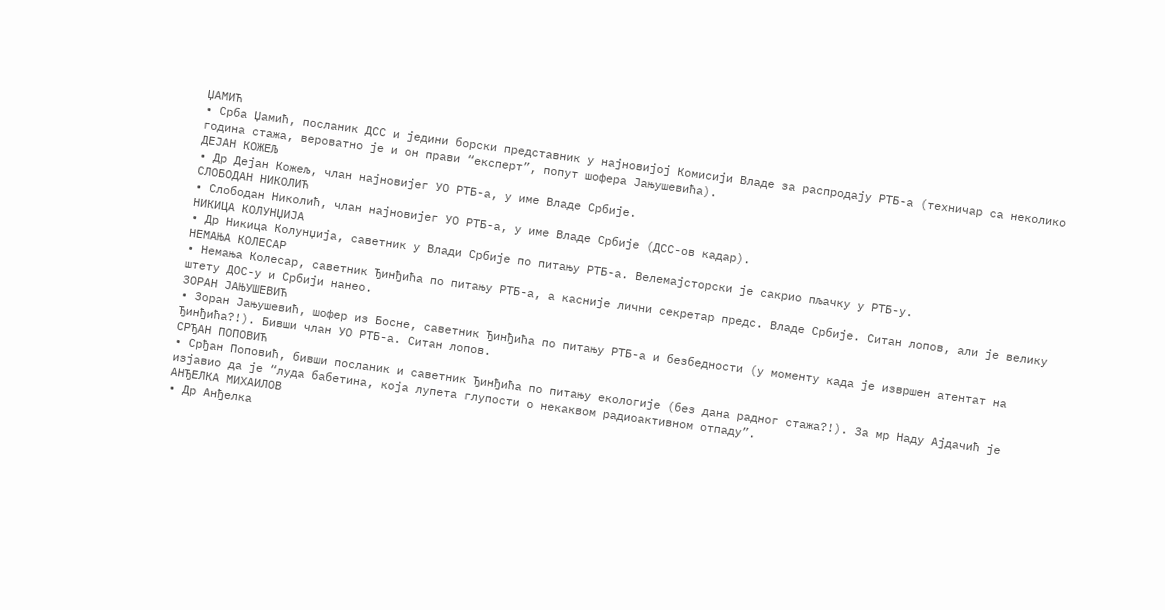ЏАМИЋ
• Срба Џамић, посланик ДСС и једини борски представник у најновијој Комисији Владе за распродају РТБ-а (техничар са неколико година стажа, вероватно је и он прави “експерт”, попут шофера Јањушевића).
ДЕЈАН КОЖЕЉ
• Др Дејан Кожељ, члан најновијег УО РТБ-а, у име Владе Србије.
СЛОБОДАН НИКОЛИЋ
• Слободан Николић, члан најновијег УО РТБ-а, у име Владе Србије (ДСС-ов кадар).
НИКИЦА КОЛУНЏИЈА
• Др Никица Колунџија, саветник у Влади Србије по питању РТБ-а. Велемајсторски је сакрио пљачку у РТБ-у.
НЕМАЊА КОЛЕСАР
• Немања Колесар, саветник Ђинђића по питању РТБ-а, а касније лични секретар предс. Владе Србије. Ситан лопов, али је велику штету ДОС-у и Србији нанео.
ЗОРАН ЈАЊУШЕВИЋ
• Зоран Јањушевић, шофер из Босне, саветник Ђинђића по питању РТБ-а и безбедности (у моменту када је извршен атентат на Ђинђића?!). Бивши члан УО РТБ-а. Ситан лопов.
СРЂАН ПОПОВИЋ
• Срђан Поповић, бивши посланик и саветник Ђинђића по питању екологије (без дана радног стажа?!). За мр Наду Ајдачић је изјавио да је “луда бабетина, која лупета глупости о некаквом радиоактивном отпаду”.
АНЂЕЛКА МИХАИЛОВ
• Др Анђелка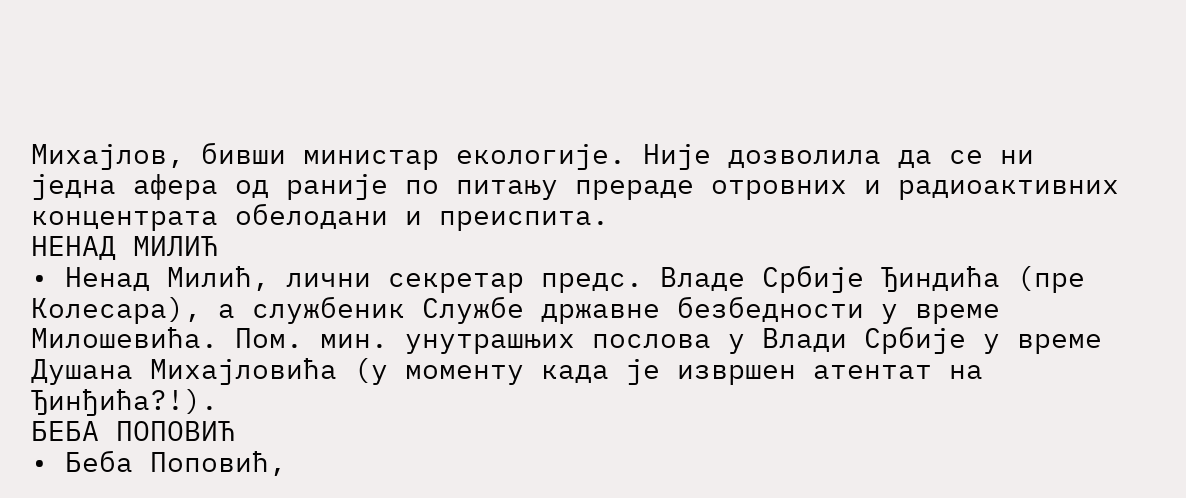Михајлов, бивши министар екологије. Није дозволила да се ни једна афера од раније по питању прераде отровних и радиоактивних концентрата обелодани и преиспита.
НЕНАД МИЛИЋ
• Ненад Милић, лични секретар предс. Владе Србије Ђиндића (пре Колесара), а службеник Службе државне безбедности у време Милошевића. Пом. мин. унутрашњих послова у Влади Србије у време Душана Михајловића (у моменту када је извршен атентат на Ђинђића?!).
БЕБА ПОПОВИЋ
• Беба Поповић,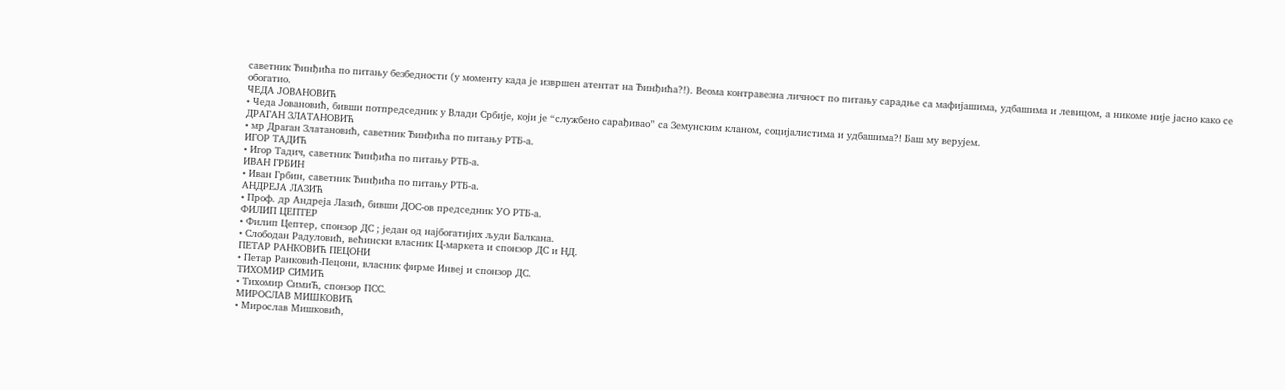саветник Ђинђића по питању безбедности (у моменту када је извршен атентат на Ђинђића?!). Веома контравезна личност по питању сарадње са мафијашима, удбашима и левицом, а никоме није јасно како се обогатио.
ЧЕДА ЈОВАНОВИЋ
• Чеда Јовановић, бивши потпредседник у Влади Србије, који је “службено сарађивао” са Земунским кланом, социјалистима и удбашима?! Баш му верујем.
ДРАГАН ЗЛАТАНОВИЋ
• мр Драган Златановић, саветник Ђинђића по питању РТБ-а.
ИГОР ТАДИЋ
• Игор Тадич, саветник Ђинђића по питању РТБ-а.
ИВАН ГРБИН
• Иван Грбин, саветник Ђинђића по питању РТБ-а.
АНДРЕЈА ЛАЗИЋ
• Проф. др Андреја Лазић, бивши ДОС-ов председник УО РТБ-а.
ФИЛИП ЦЕПТЕР
• Филип Цептер, спонзор ДС ; један од најбогатијих људи Балкана.
• Слободан Радуловић, већински власник Ц-маркета и спонзор ДС и НД.
ПЕТАР РАНКОВИЋ ПЕЦОНИ
• Петар Ранковић-Пецони, власник фирме Инвеј и спонзор ДС.
ТИХОМИР СИМИЋ
• Тихомир СимиЋ, спонзор ПСС.
МИРОСЛАВ МИШКОВИЋ
• Мирослав Мишковић,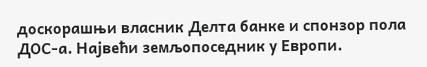доскорашњи власник Делта банке и спонзор пола ДОС-а. Највећи земљопоседник у Европи.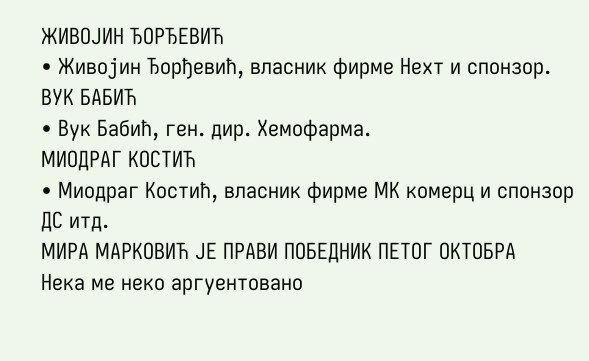ЖИВОЈИН ЂОРЂЕВИЋ
• Живојин Ђорђевић, власник фирме Неxт и спонзор.
ВУК БАБИЋ
• Вук Бабић, ген. дир. Хемофарма.
МИОДРАГ КОСТИЋ
• Миодраг Костић, власник фирме МК комерц и спонзор ДС итд.
МИРА МАРКОВИЋ ЈЕ ПРАВИ ПОБЕДНИК ПЕТОГ ОКТОБРА
Нека ме неко аргуентовано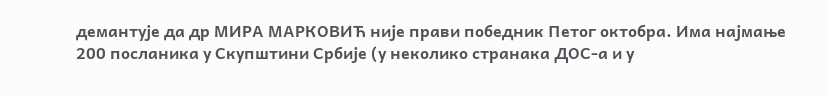демантује да др МИРА МАРКОВИЋ није прави победник Петог октобра. Има најмање 200 посланика у Скупштини Србије (у неколико странака ДОС-а и у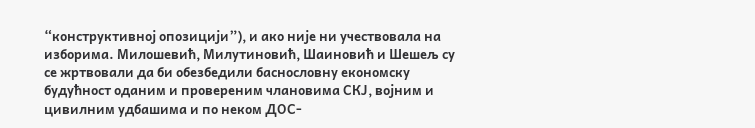“конструктивној опозицији”), и ако није ни учествовала на изборима. Милошевић, Милутиновић, Шаиновић и Шешељ су се жртвовали да би обезбедили баснословну економску будућност оданим и провереним члановима СКЈ, војним и цивилним удбашима и по неком ДОС-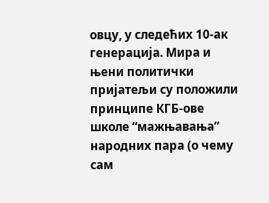овцу, у следећих 10-ак генерација. Мира и њени политички пријатељи су положили принципе КГБ-ове школе “мажњавања” народних пара (о чему сам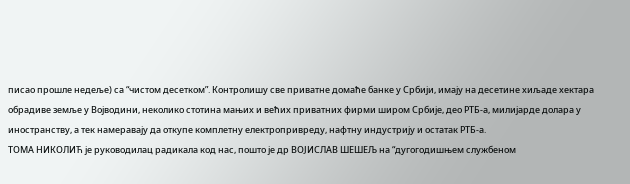писао прошле недеље) са “чистом десетком”. Контролишу све приватне домаће банке у Србији, имају на десетине хиљаде хектара обрадиве земље у Војводини, неколико стотина мањих и већих приватних фирми широм Србије, део РТБ-а, милијарде долара у иностранству, а тек намеравају да откупе комплетну електропривреду, нафтну индустрију и остатак РТБ-а.
ТОМА НИКОЛИЋ је руководилац радикала код нас, пошто је др ВОЈИСЛАВ ШЕШЕЉ на “дугогодишњем службеном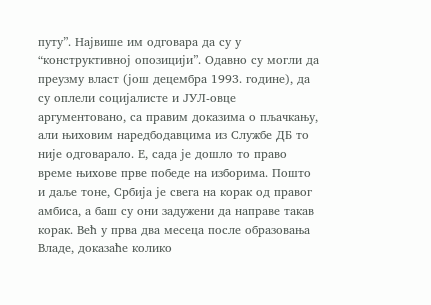путу”. Највише им одговара да су у “конструктивној опозицији”. Одавно су могли да преузму власт (још децембра 1993. године), да су оплели социјалисте и ЈУЛ-овце аргументовано, са правим доказима о пљачкању, али њиховим наредбодавцима из Службе ДБ то није одговарало. Е, сада је дошло то право време њихове прве победе на изборима. Пошто и даље тоне, Србија је свега на корак од правог амбиса, а баш су они задужени да направе такав корак. Већ у прва два месеца после образовања Владе, доказаће колико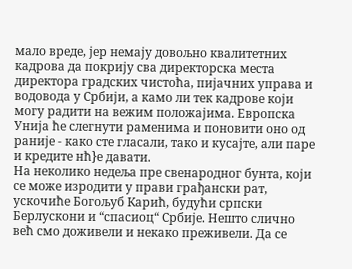мало вреде, јер немају довољно квалитетних кадрова да покрију сва директорска места директора градских чистоћа, пијачних управа и водовода у Србији, а камо ли тек кадрове који могу радити на вежим положајима. Европска Унија ће слегнути раменима и поновити оно од раније - како сте гласали, тако и кусајте, али паре и кредите нћ}е давати.
На неколико недеља пре свенародног бунта, који се може изродити у прави грађански рат, ускочиће Богољуб Карић, будући српски Берлускони и “спасиоц“ Србије. Нешто слично већ смо доживели и некако преживели. Да се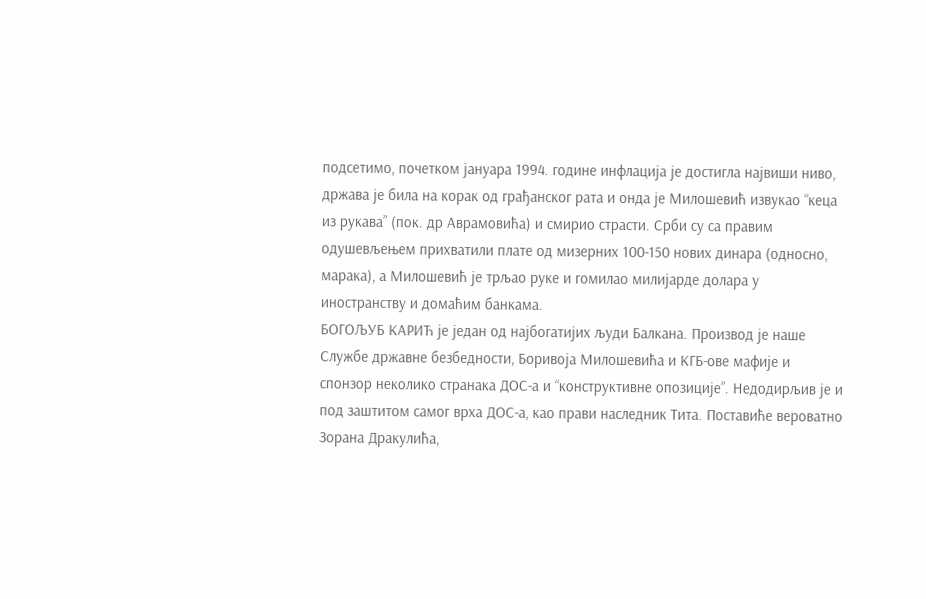подсетимо, почетком јануара 1994. године инфлација је достигла највиши ниво, држава је била на корак од грађанског рата и онда је Милошевић извукао “кеца из рукава” (пок. др Аврамовића) и смирио страсти. Срби су са правим одушевљењем прихватили плате од мизерних 100-150 нових динара (односно, марака), а Милошевић је трљао руке и гомилао милијарде долара у иностранству и домаћим банкама.
БОГОЉУБ КАРИЋ је један од најбогатијих људи Балкана. Производ је наше Службе државне безбедности, Боривоја Милошевића и КГБ-ове мафије и спонзор неколико странака ДОС-а и “конструктивне опозиције”. Недодирљив је и под заштитом самог врха ДОС-а, као прави наследник Тита. Поставиће вероватно Зорана Дракулића,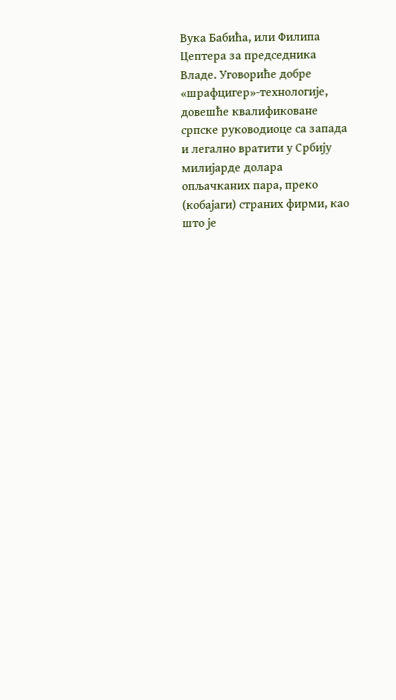Вука Бабића, или Филипа Цептера за председника Владе. Уговориће добре «шрафцигер»-технологије, довешће квалификоване српске руководиоце са запада и легално вратити у Србију милијарде долара опљачканих пара, преко (кобајаги) страних фирми, као што је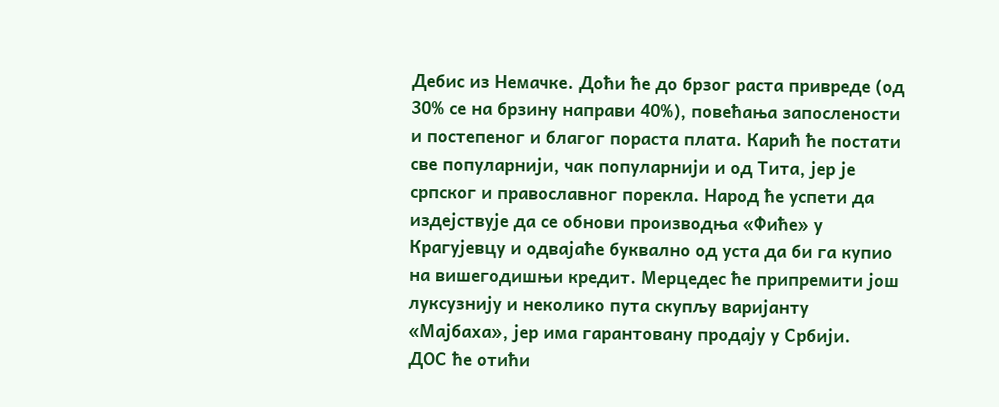Дебис из Немачке. Доћи ће до брзог раста привреде (од 30% се на брзину направи 40%), повећања запослености и постепеног и благог пораста плата. Карић ће постати све популарнији, чак популарнији и од Тита, јер је српског и православног порекла. Народ ће успети да издејствује да се обнови производња «Фиће» у Крагујевцу и одвајаће буквално од уста да би га купио на вишегодишњи кредит. Мерцедес ће припремити још луксузнију и неколико пута скупљу варијанту «Мајбаха», јер има гарантовану продају у Србији.
ДОС ће отићи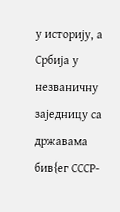у историју, а Србија у незваничну заједницу са државама бив{ег СССР-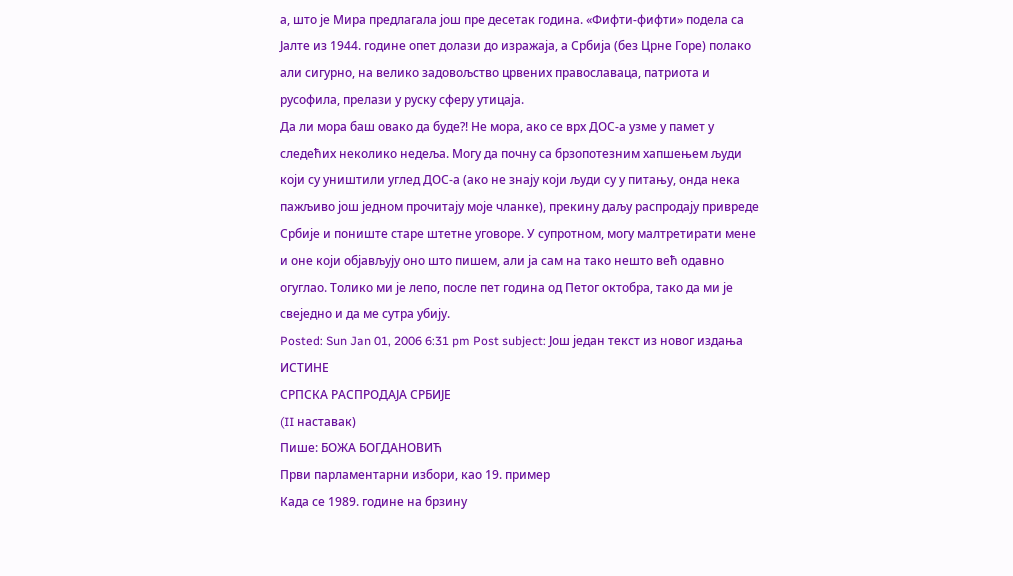а, што је Мира предлагала још пре десетак година. «Фифти-фифти» подела са Јалте из 1944. године опет долази до изражаја, а Србија (без Црне Горе) полако али сигурно, на велико задовољство црвених православаца, патриота и русофила, прелази у руску сферу утицаја.
Да ли мора баш овако да буде?! Не мора, ако се врх ДОС-а узме у памет у следећих неколико недеља. Могу да почну са брзопотезним хапшењем људи који су уништили углед ДОС-а (ако не знају који људи су у питању, онда нека пажљиво још једном прочитају моје чланке), прекину даљу распродају привреде Србије и пониште старе штетне уговоре. У супротном, могу малтретирати мене и оне који објављују оно што пишем, али ја сам на тако нешто већ одавно огуглао. Толико ми је лепо, после пет година од Петог октобра, тако да ми је свеједно и да ме сутра убију.
Posted: Sun Jan 01, 2006 6:31 pm Post subject: Још један текст из новог издања ИСТИНЕ
СРПСКА РАСПРОДАЈА СРБИЈЕ
(II наставак)
Пише: БОЖА БОГДАНОВИЋ
Први парламентарни избори, као 19. пример
Када се 1989. године на брзину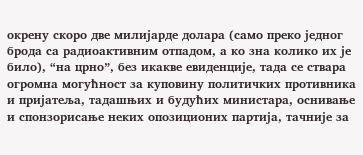окрену скоро две милијарде долара (само преко једног брода са радиоактивним отпадом, а ко зна колико их је било), “на црно”, без икакве евиденције, тада се ствара огромна могућност за куповину политичких противника и пријатеља, тадашњих и будућих министара, оснивање и спонзорисање неких опозиционих партија, тачније за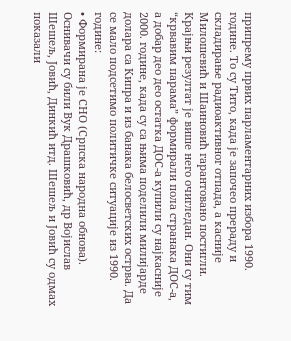припрему првих парламентарних избора 1990. године. То су Тито, када је започео прераду и складирање радиоактивног отпада, а касније Милошевић и Шаиновић гарантовано постигли.
Крајњи резултат је више него очигледан. Они су тим “крвавим парама” формирали пола странака ДОС-а, а добар део део остатка ДОС-а купили су најкасније 2000. године, када су са њима поделили милијарде долара са Кипра и из банака белосветских острва. Да се мало подсетимо политичке ситуације из 1990. године:
• Формирана је СНО (Српска народна обнова). Оснивачи су били Вук Драшковић, др Војислав Шешељ, Јовић, Динкић итд. Шешељ и Јовић су одмах показали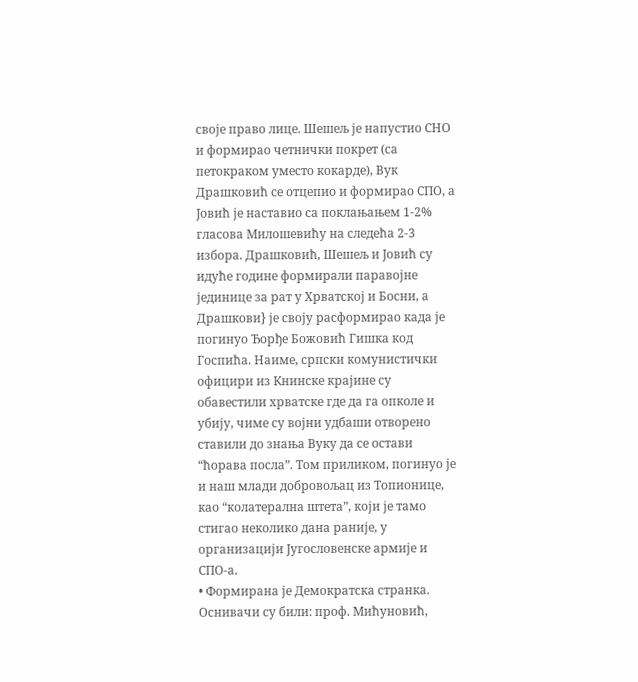своје право лице. Шешељ је напустио СНО и формирао четнички покрет (са петокраком уместо кокарде), Вук Драшковић се отцепио и формирао СПО, а Јовић је наставио са поклањањем 1-2% гласова Милошевићу на следећа 2-3 избора. Драшковић, Шешељ и Јовић су идуће године формирали паравојне јединице за рат у Хрватској и Босни, а Драшкови} је своју расформирао када је погинуо Ђорђе Божовић Гишка код Госпића. Наиме, српски комунистички официри из Книнске крајине су обавестили хрватске где да га опколе и убију, чиме су војни удбаши отворено ставили до знања Вуку да се остави “ћорава посла”. Том приликом, погинуо је и наш млади добровољац из Топионице, као “колатерална штета”, који је тамо стигао неколико дана раније, у организацији Југословенске армије и СПО-а.
• Формирана је Демократска странка. Оснивачи су били: проф. Мићуновић,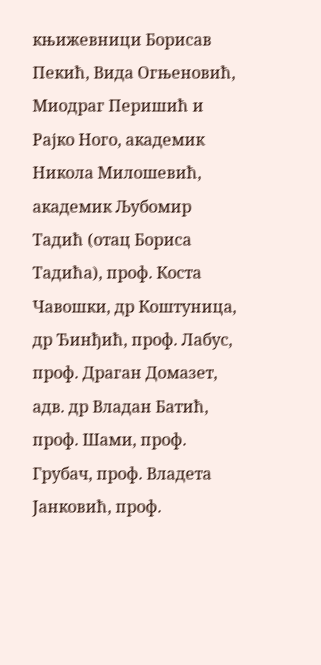књижевници Борисав Пекић, Вида Огњеновић, Миодраг Перишић и Рајко Ного, академик Никола Милошевић, академик Љубомир Тадић (отац Бориса Тадића), проф. Коста Чавошки, др Коштуница, др Ђинђић, проф. Лабус, проф. Драган Домазет, адв. др Владан Батић, проф. Шами, проф. Грубач, проф. Владета Јанковић, проф.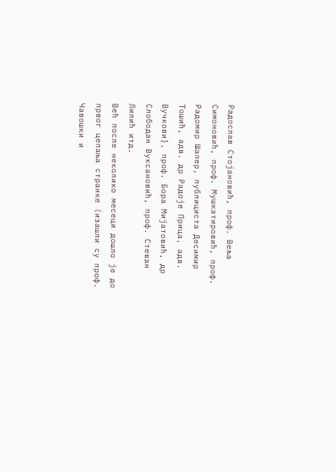Радослав Стојановић, проф. Веља Симоновић, проф. Мушкатировић, проф. Радомир Шапер, публициста Десимир Тошић, адв. др Радоје Прица, адв. Вучкови}, проф. Бора Мијатовић, др Слободан Вуксановић, проф. Стеван Лилић итд.
Већ после неколико месеци дошло је до првог цепања странке (изашли су проф. Чавошки и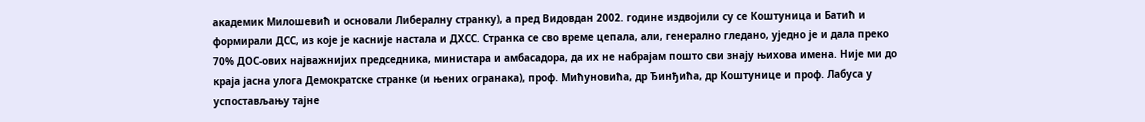академик Милошевић и основали Либералну странку), а пред Видовдан 2002. године издвојили су се Коштуница и Батић и формирали ДСС, из које је касније настала и ДХСС. Странка се сво време цепала, али, генерално гледано, уједно је и дала преко 70% ДОС-ових најважнијих председника, министара и амбасадора, да их не набрајам пошто сви знају њихова имена. Није ми до краја јасна улога Демократске странке (и њених огранака), проф. Мићуновића, др Ђинђића, др Коштунице и проф. Лабуса у успостављању тајне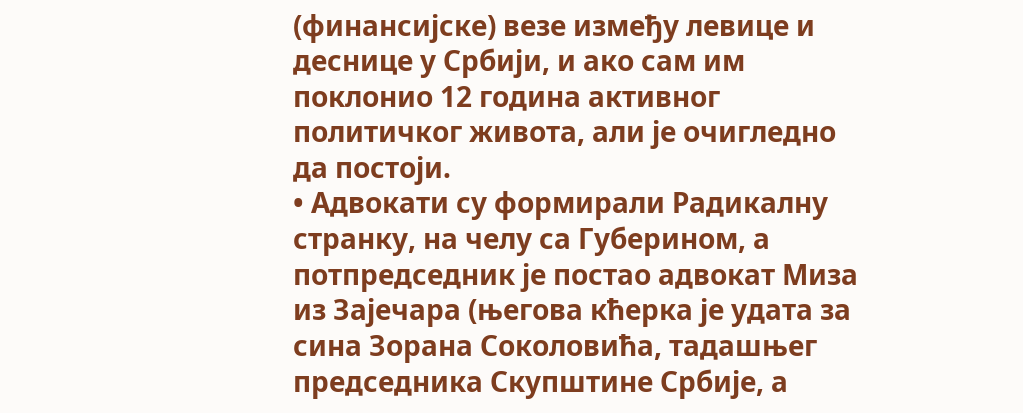(финансијске) везе између левице и деснице у Србији, и ако сам им поклонио 12 година активног политичког живота, али је очигледно да постоји.
• Адвокати су формирали Радикалну странку, на челу са Губерином, а потпредседник је постао адвокат Миза из Зајечара (његова кћерка је удата за сина Зорана Соколовића, тадашњег председника Скупштине Србије, а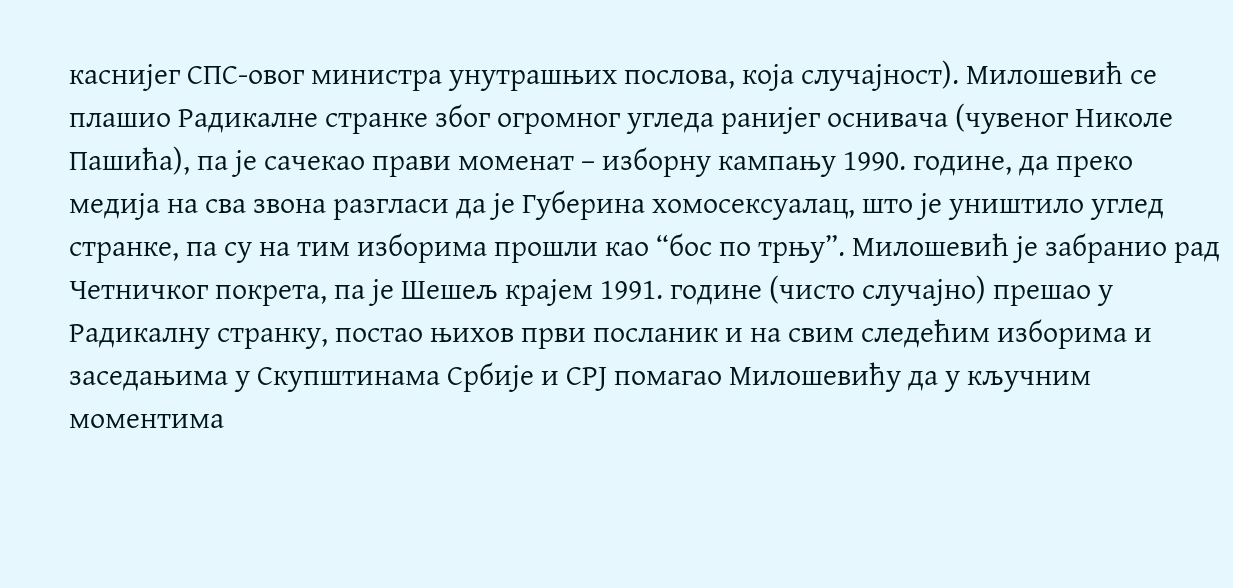каснијег СПС-овог министра унутрашњих послова, која случајност). Милошевић се плашио Радикалне странке због огромног угледа ранијег оснивача (чувеног Николе Пашића), па је сачекао прави моменат – изборну кампању 1990. године, да преко медија на сва звона разгласи да је Губерина хомосексуалац, што је уништило углед странке, па су на тим изборима прошли као “бос по трњу”. Милошевић је забранио рад Четничког покрета, па је Шешељ крајем 1991. године (чисто случајно) прешао у Радикалну странку, постао њихов први посланик и на свим следећим изборима и заседањима у Скупштинама Србије и СРЈ помагао Милошевићу да у кључним моментима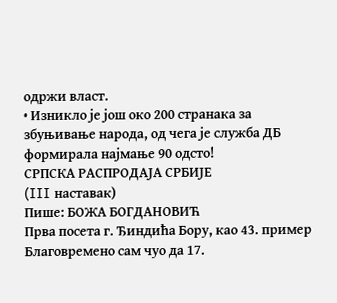одржи власт.
• Изникло је још око 200 странака за збуњивање народа, од чега је служба ДБ формирала најмање 90 одсто!
СРПСКА РАСПРОДАЈА СРБИЈЕ
(III наставак)
Пише: БОЖА БОГДАНОВИЋ
Прва посета г. Ђиндића Бору, као 43. пример
Благовремено сам чуо да 17.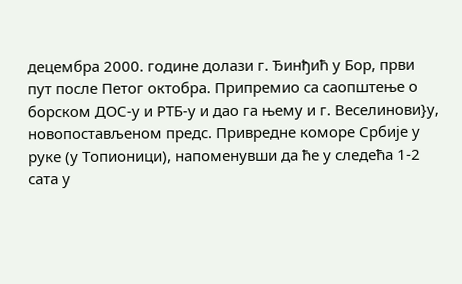децембра 2000. године долази г. Ђинђић у Бор, први пут после Петог октобра. Припремио са саопштење о борском ДОС-у и РТБ-у и дао га њему и г. Веселинови}у, новопостављеном предс. Привредне коморе Србије у руке (у Топионици), напоменувши да ће у следећа 1-2 сата у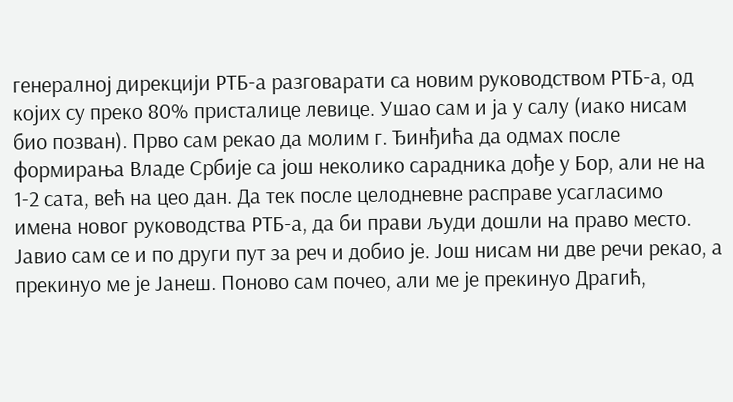генералној дирекцији РТБ-а разговарати са новим руководством РТБ-а, од којих су преко 80% присталице левице. Ушао сам и ја у салу (иако нисам био позван). Прво сам рекао да молим г. Ђинђића да одмах после формирања Владе Србије са још неколико сарадника дође у Бор, али не на 1-2 сата, већ на цео дан. Да тек после целодневне расправе усагласимо имена новог руководства РТБ-а, да би прави људи дошли на право место. Јавио сам се и по други пут за реч и добио је. Још нисам ни две речи рекао, а прекинуо ме је Јанеш. Поново сам почео, али ме је прекинуо Драгић,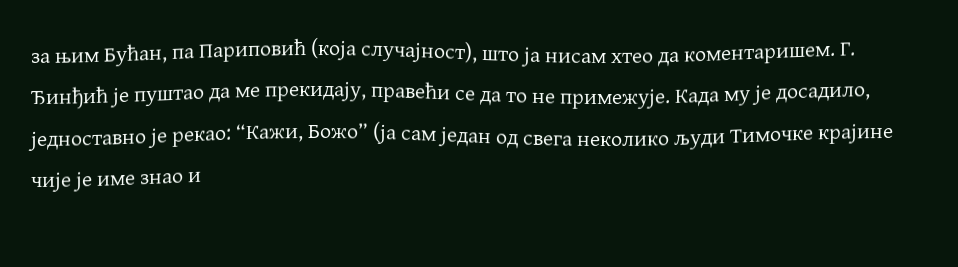за њим Бућан, па Париповић (која случајност), што ја нисам хтео да коментаришем. Г. Ђинђић је пуштао да ме прекидају, правећи се да то не примежује. Када му је досадило, једноставно је рекао: “Кажи, Божо” (ја сам један од свега неколико људи Тимочке крајине чије је име знао и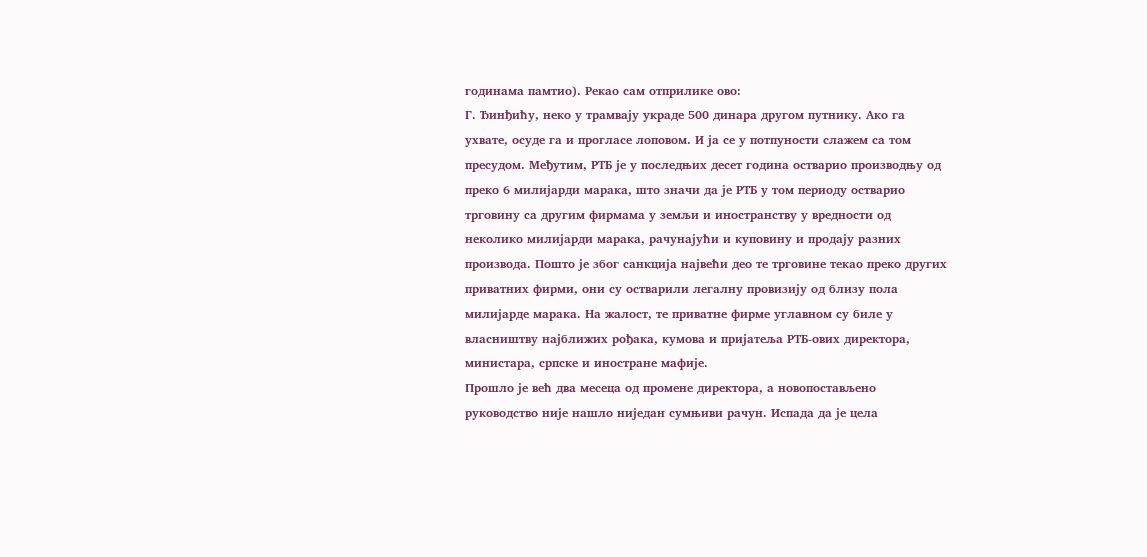годинама памтио). Рекао сам отприлике ово:
Г. Ђинђићу, неко у трамвају украде 500 динара другом путнику. Ако га ухвате, осуде га и прогласе лоповом. И ја се у потпуности слажем са том пресудом. Међутим, РТБ је у последњих десет година остварио производњу од преко 6 милијарди марака, што значи да је РТБ у том периоду остварио трговину са другим фирмама у земљи и иностранству у вредности од неколико милијарди марака, рачунајући и куповину и продају разних производа. Пошто је због санкција највећи део те трговине текао преко других приватних фирми, они су остварили легалну провизију од близу пола милијарде марака. На жалост, те приватне фирме углавном су биле у власништву најближих рођака, кумова и пријатеља РТБ-ових директора, министара, српске и иностране мафије.
Прошло је већ два месеца од промене директора, а новопостављено руководство није нашло ниједан сумњиви рачун. Испада да је цела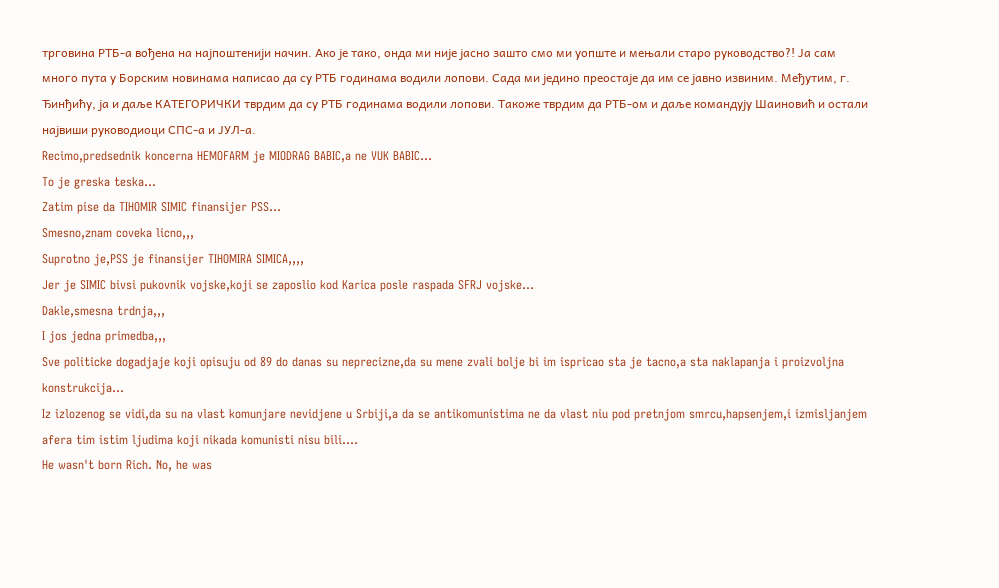трговина РТБ-а вођена на најпоштенији начин. Ако је тако, онда ми није јасно зашто смо ми уопште и мењали старо руководство?! Ја сам много пута у Борским новинама написао да су РТБ годинама водили лопови. Сада ми једино преостаје да им се јавно извиним. Међутим, г. Ђинђићу, ја и даље КАТЕГОРИЧКИ тврдим да су РТБ годинама водили лопови. Такоже тврдим да РТБ-ом и даље командују Шаиновић и остали највиши руководиоци СПС-а и ЈУЛ-а.
Recimo,predsednik koncerna HEMOFARM je MIODRAG BABIC,a ne VUK BABIC...
To je greska teska...
Zatim pise da TIHOMIR SIMIC finansijer PSS...
Smesno,znam coveka licno,,,
Suprotno je,PSS je finansijer TIHOMIRA SIMICA,,,,
Jer je SIMIC bivsi pukovnik vojske,koji se zaposlio kod Karica posle raspada SFRJ vojske...
Dakle,smesna trdnja,,,
I jos jedna primedba,,,
Sve politicke dogadjaje koji opisuju od 89 do danas su neprecizne,da su mene zvali bolje bi im ispricao sta je tacno,a sta naklapanja i proizvoljna konstrukcija...
Iz izlozenog se vidi,da su na vlast komunjare nevidjene u Srbiji,a da se antikomunistima ne da vlast niu pod pretnjom smrcu,hapsenjem,i izmisljanjem afera tim istim ljudima koji nikada komunisti nisu bili....
He wasn't born Rich. No, he was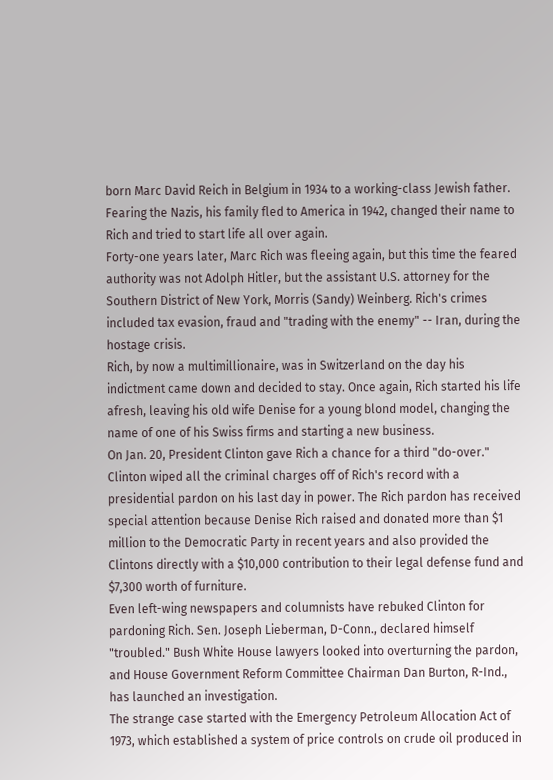born Marc David Reich in Belgium in 1934 to a working-class Jewish father. Fearing the Nazis, his family fled to America in 1942, changed their name to Rich and tried to start life all over again.
Forty-one years later, Marc Rich was fleeing again, but this time the feared authority was not Adolph Hitler, but the assistant U.S. attorney for the Southern District of New York, Morris (Sandy) Weinberg. Rich's crimes included tax evasion, fraud and "trading with the enemy" -- Iran, during the hostage crisis.
Rich, by now a multimillionaire, was in Switzerland on the day his indictment came down and decided to stay. Once again, Rich started his life afresh, leaving his old wife Denise for a young blond model, changing the name of one of his Swiss firms and starting a new business.
On Jan. 20, President Clinton gave Rich a chance for a third "do-over." Clinton wiped all the criminal charges off of Rich's record with a presidential pardon on his last day in power. The Rich pardon has received special attention because Denise Rich raised and donated more than $1 million to the Democratic Party in recent years and also provided the Clintons directly with a $10,000 contribution to their legal defense fund and $7,300 worth of furniture.
Even left-wing newspapers and columnists have rebuked Clinton for pardoning Rich. Sen. Joseph Lieberman, D-Conn., declared himself "troubled." Bush White House lawyers looked into overturning the pardon, and House Government Reform Committee Chairman Dan Burton, R-Ind., has launched an investigation.
The strange case started with the Emergency Petroleum Allocation Act of 1973, which established a system of price controls on crude oil produced in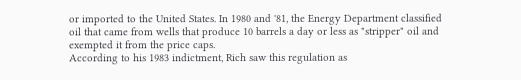or imported to the United States. In 1980 and '81, the Energy Department classified oil that came from wells that produce 10 barrels a day or less as "stripper" oil and exempted it from the price caps.
According to his 1983 indictment, Rich saw this regulation as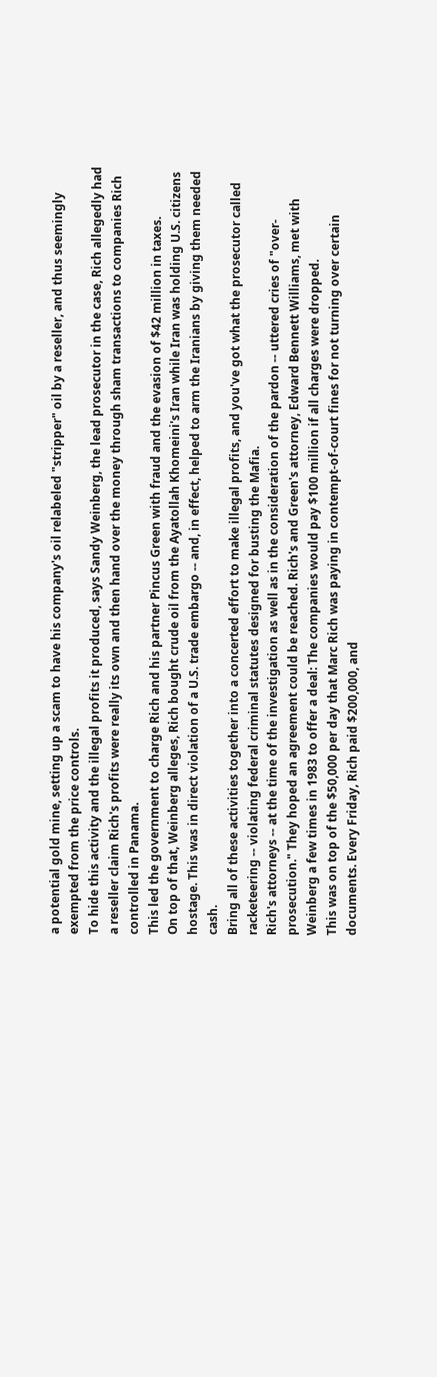a potential gold mine, setting up a scam to have his company's oil relabeled "stripper" oil by a reseller, and thus seemingly exempted from the price controls.
To hide this activity and the illegal profits it produced, says Sandy Weinberg, the lead prosecutor in the case, Rich allegedly had a reseller claim Rich's profits were really its own and then hand over the money through sham transactions to companies Rich controlled in Panama.
This led the government to charge Rich and his partner Pincus Green with fraud and the evasion of $42 million in taxes.
On top of that, Weinberg alleges, Rich bought crude oil from the Ayatollah Khomeini's Iran while Iran was holding U.S. citizens hostage. This was in direct violation of a U.S. trade embargo -- and, in effect, helped to arm the Iranians by giving them needed cash.
Bring all of these activities together into a concerted effort to make illegal profits, and you've got what the prosecutor called racketeering -- violating federal criminal statutes designed for busting the Mafia.
Rich's attorneys -- at the time of the investigation as well as in the consideration of the pardon -- uttered cries of "over-prosecution." They hoped an agreement could be reached. Rich's and Green's attorney, Edward Bennett Williams, met with Weinberg a few times in 1983 to offer a deal: The companies would pay $100 million if all charges were dropped.
This was on top of the $50,000 per day that Marc Rich was paying in contempt-of-court fines for not turning over certain documents. Every Friday, Rich paid $200,000, and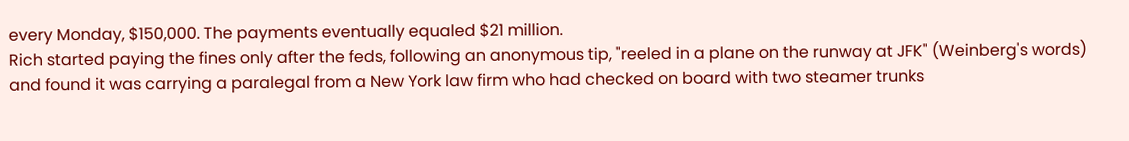every Monday, $150,000. The payments eventually equaled $21 million.
Rich started paying the fines only after the feds, following an anonymous tip, "reeled in a plane on the runway at JFK" (Weinberg's words) and found it was carrying a paralegal from a New York law firm who had checked on board with two steamer trunks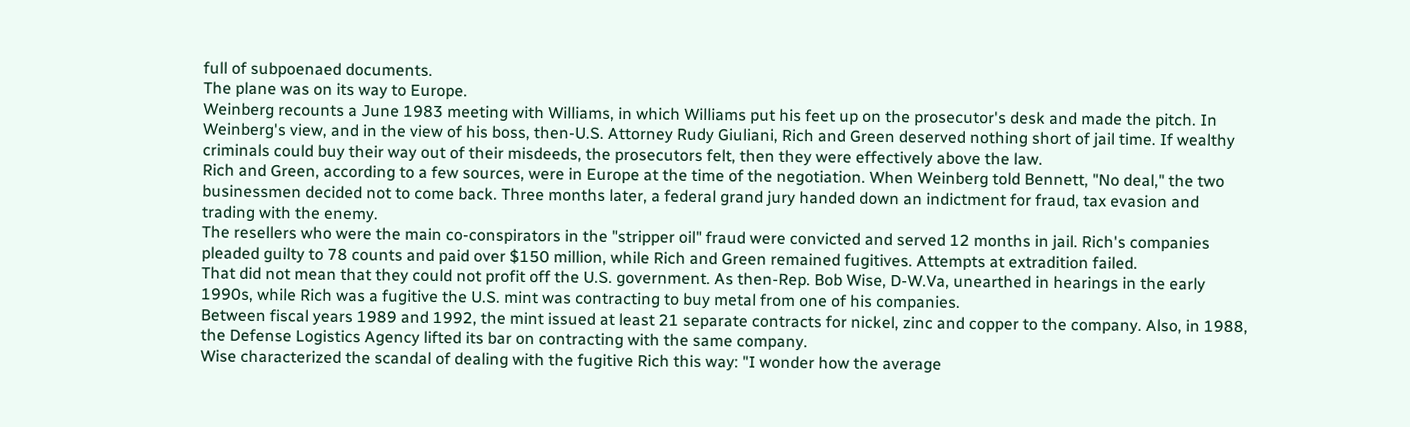full of subpoenaed documents.
The plane was on its way to Europe.
Weinberg recounts a June 1983 meeting with Williams, in which Williams put his feet up on the prosecutor's desk and made the pitch. In Weinberg's view, and in the view of his boss, then-U.S. Attorney Rudy Giuliani, Rich and Green deserved nothing short of jail time. If wealthy criminals could buy their way out of their misdeeds, the prosecutors felt, then they were effectively above the law.
Rich and Green, according to a few sources, were in Europe at the time of the negotiation. When Weinberg told Bennett, "No deal," the two businessmen decided not to come back. Three months later, a federal grand jury handed down an indictment for fraud, tax evasion and trading with the enemy.
The resellers who were the main co-conspirators in the "stripper oil" fraud were convicted and served 12 months in jail. Rich's companies pleaded guilty to 78 counts and paid over $150 million, while Rich and Green remained fugitives. Attempts at extradition failed.
That did not mean that they could not profit off the U.S. government. As then-Rep. Bob Wise, D-W.Va, unearthed in hearings in the early 1990s, while Rich was a fugitive the U.S. mint was contracting to buy metal from one of his companies.
Between fiscal years 1989 and 1992, the mint issued at least 21 separate contracts for nickel, zinc and copper to the company. Also, in 1988, the Defense Logistics Agency lifted its bar on contracting with the same company.
Wise characterized the scandal of dealing with the fugitive Rich this way: "I wonder how the average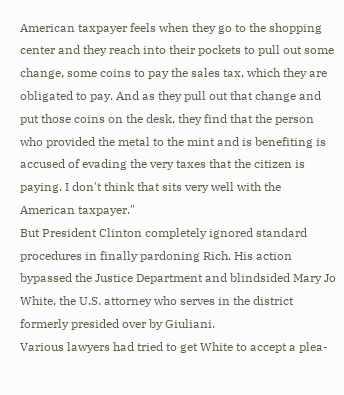American taxpayer feels when they go to the shopping center and they reach into their pockets to pull out some change, some coins to pay the sales tax, which they are obligated to pay. And as they pull out that change and put those coins on the desk, they find that the person who provided the metal to the mint and is benefiting is accused of evading the very taxes that the citizen is paying. I don't think that sits very well with the American taxpayer."
But President Clinton completely ignored standard procedures in finally pardoning Rich. His action bypassed the Justice Department and blindsided Mary Jo White, the U.S. attorney who serves in the district formerly presided over by Giuliani.
Various lawyers had tried to get White to accept a plea-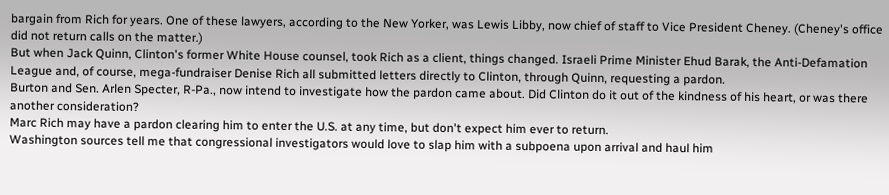bargain from Rich for years. One of these lawyers, according to the New Yorker, was Lewis Libby, now chief of staff to Vice President Cheney. (Cheney's office did not return calls on the matter.)
But when Jack Quinn, Clinton's former White House counsel, took Rich as a client, things changed. Israeli Prime Minister Ehud Barak, the Anti-Defamation League and, of course, mega-fundraiser Denise Rich all submitted letters directly to Clinton, through Quinn, requesting a pardon.
Burton and Sen. Arlen Specter, R-Pa., now intend to investigate how the pardon came about. Did Clinton do it out of the kindness of his heart, or was there another consideration?
Marc Rich may have a pardon clearing him to enter the U.S. at any time, but don't expect him ever to return.
Washington sources tell me that congressional investigators would love to slap him with a subpoena upon arrival and haul him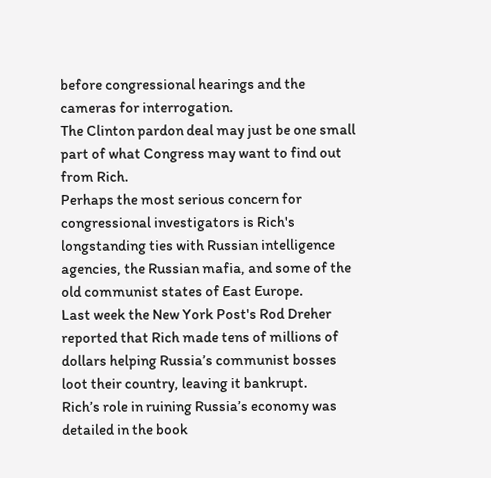before congressional hearings and the cameras for interrogation.
The Clinton pardon deal may just be one small part of what Congress may want to find out from Rich.
Perhaps the most serious concern for congressional investigators is Rich's longstanding ties with Russian intelligence agencies, the Russian mafia, and some of the old communist states of East Europe.
Last week the New York Post's Rod Dreher reported that Rich made tens of millions of dollars helping Russia’s communist bosses loot their country, leaving it bankrupt.
Rich’s role in ruining Russia’s economy was detailed in the book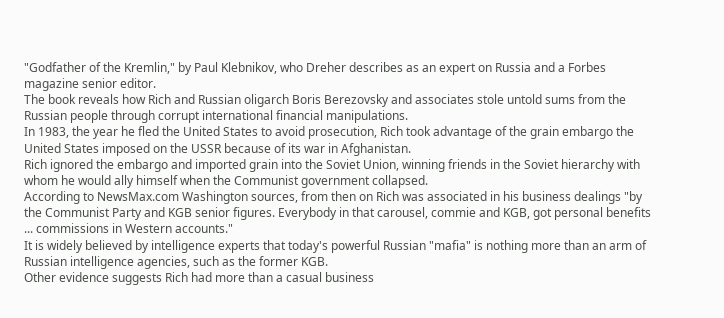"Godfather of the Kremlin," by Paul Klebnikov, who Dreher describes as an expert on Russia and a Forbes magazine senior editor.
The book reveals how Rich and Russian oligarch Boris Berezovsky and associates stole untold sums from the Russian people through corrupt international financial manipulations.
In 1983, the year he fled the United States to avoid prosecution, Rich took advantage of the grain embargo the United States imposed on the USSR because of its war in Afghanistan.
Rich ignored the embargo and imported grain into the Soviet Union, winning friends in the Soviet hierarchy with whom he would ally himself when the Communist government collapsed.
According to NewsMax.com Washington sources, from then on Rich was associated in his business dealings "by the Communist Party and KGB senior figures. Everybody in that carousel, commie and KGB, got personal benefits ... commissions in Western accounts."
It is widely believed by intelligence experts that today's powerful Russian "mafia" is nothing more than an arm of Russian intelligence agencies, such as the former KGB.
Other evidence suggests Rich had more than a casual business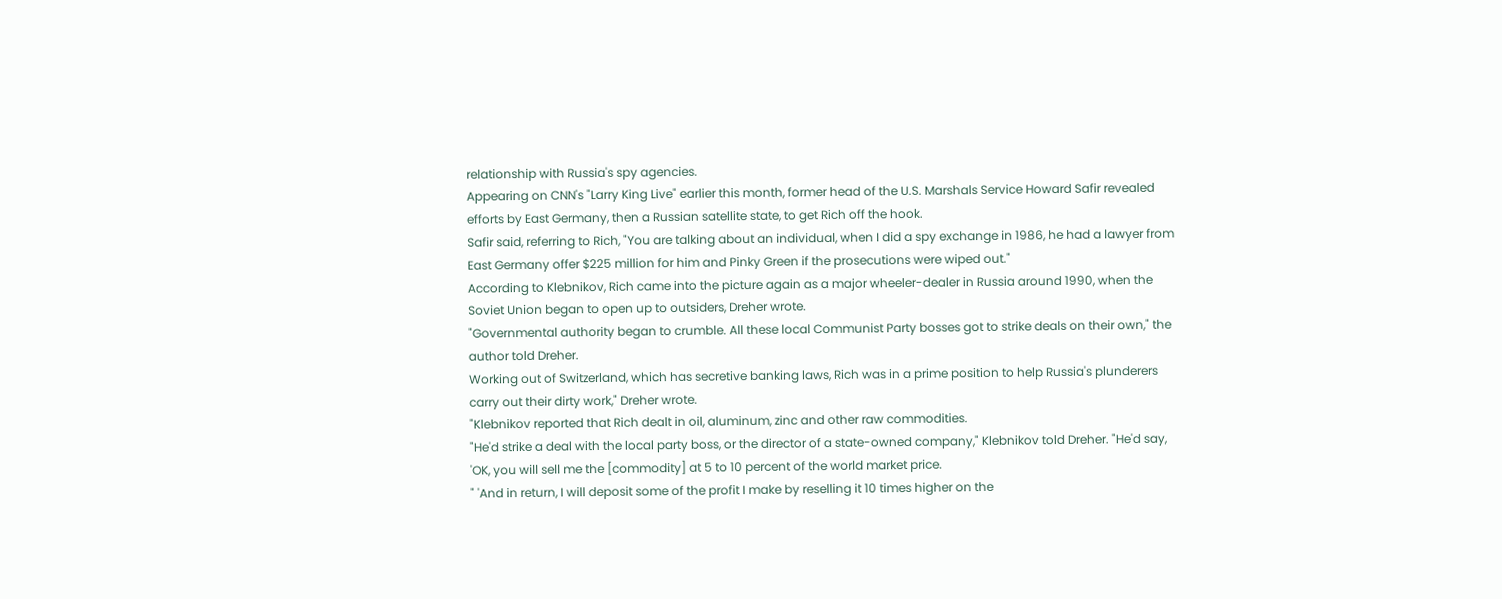relationship with Russia's spy agencies.
Appearing on CNN's "Larry King Live" earlier this month, former head of the U.S. Marshals Service Howard Safir revealed efforts by East Germany, then a Russian satellite state, to get Rich off the hook.
Safir said, referring to Rich, "You are talking about an individual, when I did a spy exchange in 1986, he had a lawyer from East Germany offer $225 million for him and Pinky Green if the prosecutions were wiped out."
According to Klebnikov, Rich came into the picture again as a major wheeler-dealer in Russia around 1990, when the Soviet Union began to open up to outsiders, Dreher wrote.
"Governmental authority began to crumble. All these local Communist Party bosses got to strike deals on their own," the author told Dreher.
Working out of Switzerland, which has secretive banking laws, Rich was in a prime position to help Russia's plunderers carry out their dirty work," Dreher wrote.
"Klebnikov reported that Rich dealt in oil, aluminum, zinc and other raw commodities.
"He'd strike a deal with the local party boss, or the director of a state-owned company," Klebnikov told Dreher. "He'd say, 'OK, you will sell me the [commodity] at 5 to 10 percent of the world market price.
" 'And in return, I will deposit some of the profit I make by reselling it 10 times higher on the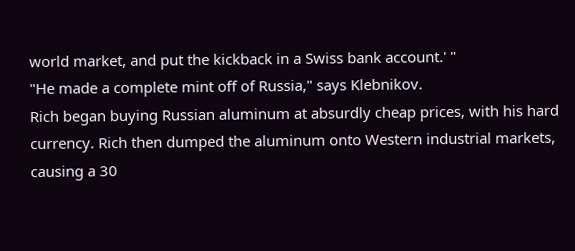world market, and put the kickback in a Swiss bank account.' "
"He made a complete mint off of Russia," says Klebnikov.
Rich began buying Russian aluminum at absurdly cheap prices, with his hard currency. Rich then dumped the aluminum onto Western industrial markets, causing a 30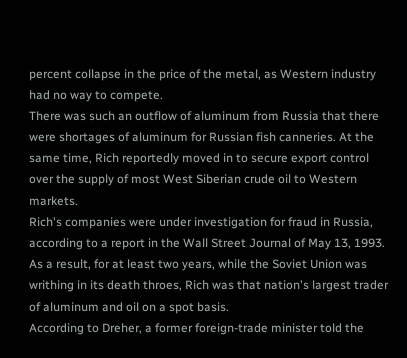percent collapse in the price of the metal, as Western industry had no way to compete.
There was such an outflow of aluminum from Russia that there were shortages of aluminum for Russian fish canneries. At the same time, Rich reportedly moved in to secure export control over the supply of most West Siberian crude oil to Western markets.
Rich's companies were under investigation for fraud in Russia, according to a report in the Wall Street Journal of May 13, 1993.
As a result, for at least two years, while the Soviet Union was writhing in its death throes, Rich was that nation's largest trader of aluminum and oil on a spot basis.
According to Dreher, a former foreign-trade minister told the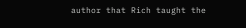author that Rich taught the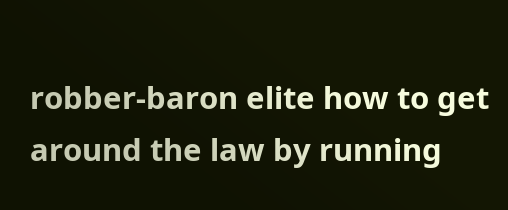robber-baron elite how to get around the law by running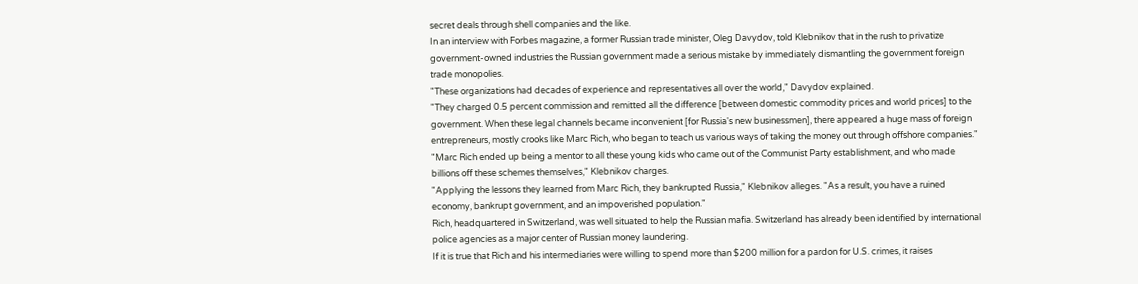secret deals through shell companies and the like.
In an interview with Forbes magazine, a former Russian trade minister, Oleg Davydov, told Klebnikov that in the rush to privatize government-owned industries the Russian government made a serious mistake by immediately dismantling the government foreign trade monopolies.
"These organizations had decades of experience and representatives all over the world," Davydov explained.
"They charged 0.5 percent commission and remitted all the difference [between domestic commodity prices and world prices] to the government. When these legal channels became inconvenient [for Russia's new businessmen], there appeared a huge mass of foreign entrepreneurs, mostly crooks like Marc Rich, who began to teach us various ways of taking the money out through offshore companies."
"Marc Rich ended up being a mentor to all these young kids who came out of the Communist Party establishment, and who made billions off these schemes themselves," Klebnikov charges.
"Applying the lessons they learned from Marc Rich, they bankrupted Russia," Klebnikov alleges. "As a result, you have a ruined economy, bankrupt government, and an impoverished population."
Rich, headquartered in Switzerland, was well situated to help the Russian mafia. Switzerland has already been identified by international police agencies as a major center of Russian money laundering.
If it is true that Rich and his intermediaries were willing to spend more than $200 million for a pardon for U.S. crimes, it raises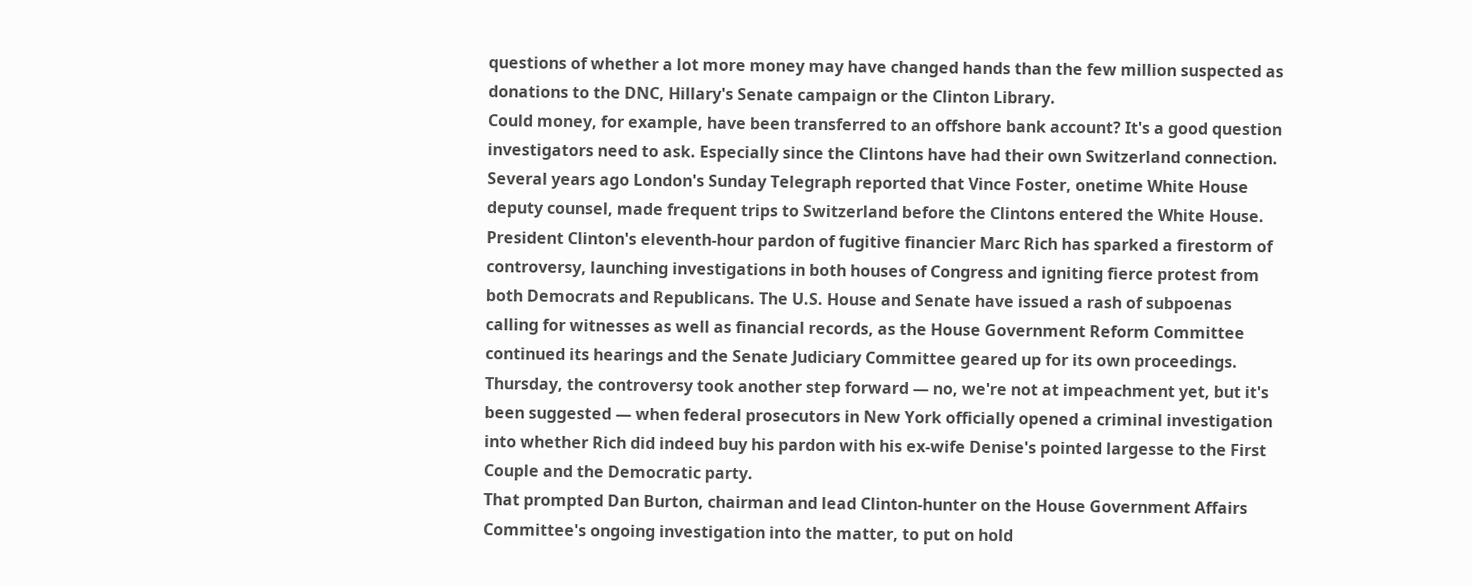questions of whether a lot more money may have changed hands than the few million suspected as donations to the DNC, Hillary's Senate campaign or the Clinton Library.
Could money, for example, have been transferred to an offshore bank account? It's a good question investigators need to ask. Especially since the Clintons have had their own Switzerland connection. Several years ago London's Sunday Telegraph reported that Vince Foster, onetime White House deputy counsel, made frequent trips to Switzerland before the Clintons entered the White House.
President Clinton's eleventh-hour pardon of fugitive financier Marc Rich has sparked a firestorm of controversy, launching investigations in both houses of Congress and igniting fierce protest from both Democrats and Republicans. The U.S. House and Senate have issued a rash of subpoenas calling for witnesses as well as financial records, as the House Government Reform Committee continued its hearings and the Senate Judiciary Committee geared up for its own proceedings.
Thursday, the controversy took another step forward — no, we're not at impeachment yet, but it's been suggested — when federal prosecutors in New York officially opened a criminal investigation into whether Rich did indeed buy his pardon with his ex-wife Denise's pointed largesse to the First Couple and the Democratic party.
That prompted Dan Burton, chairman and lead Clinton-hunter on the House Government Affairs Committee's ongoing investigation into the matter, to put on hold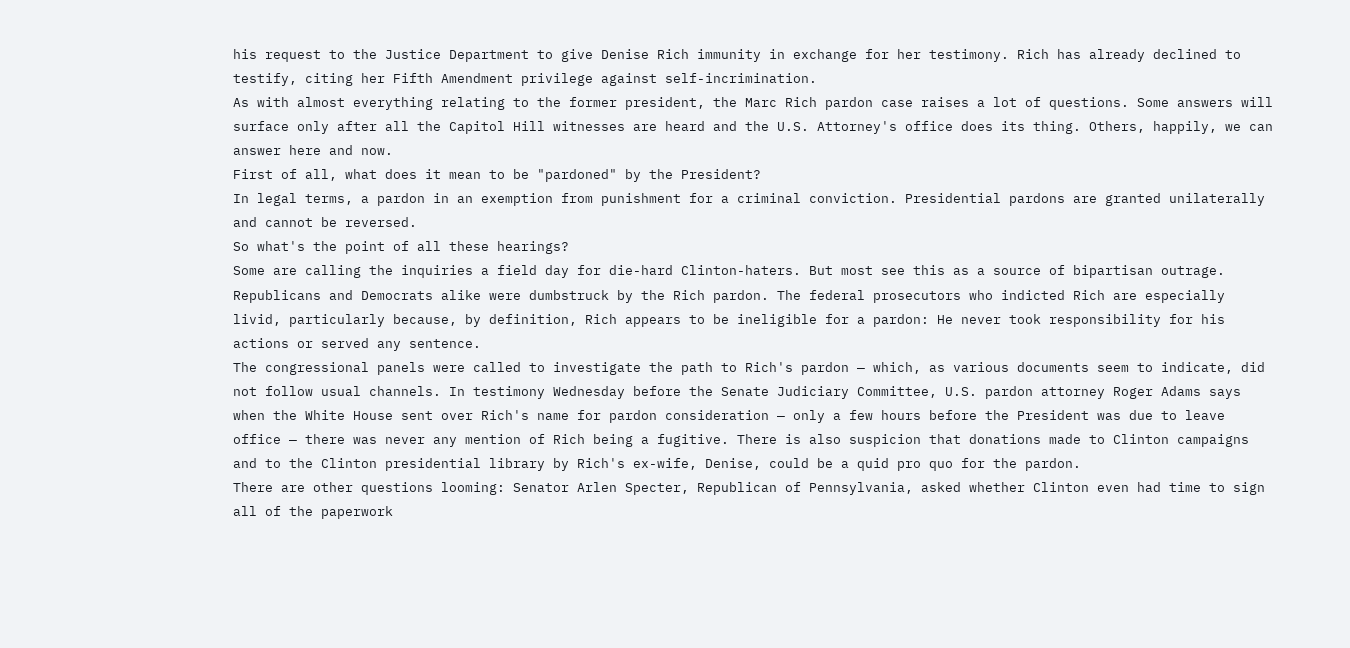his request to the Justice Department to give Denise Rich immunity in exchange for her testimony. Rich has already declined to testify, citing her Fifth Amendment privilege against self-incrimination.
As with almost everything relating to the former president, the Marc Rich pardon case raises a lot of questions. Some answers will surface only after all the Capitol Hill witnesses are heard and the U.S. Attorney's office does its thing. Others, happily, we can answer here and now.
First of all, what does it mean to be "pardoned" by the President?
In legal terms, a pardon in an exemption from punishment for a criminal conviction. Presidential pardons are granted unilaterally and cannot be reversed.
So what's the point of all these hearings?
Some are calling the inquiries a field day for die-hard Clinton-haters. But most see this as a source of bipartisan outrage. Republicans and Democrats alike were dumbstruck by the Rich pardon. The federal prosecutors who indicted Rich are especially livid, particularly because, by definition, Rich appears to be ineligible for a pardon: He never took responsibility for his actions or served any sentence.
The congressional panels were called to investigate the path to Rich's pardon — which, as various documents seem to indicate, did not follow usual channels. In testimony Wednesday before the Senate Judiciary Committee, U.S. pardon attorney Roger Adams says when the White House sent over Rich's name for pardon consideration — only a few hours before the President was due to leave office — there was never any mention of Rich being a fugitive. There is also suspicion that donations made to Clinton campaigns and to the Clinton presidential library by Rich's ex-wife, Denise, could be a quid pro quo for the pardon.
There are other questions looming: Senator Arlen Specter, Republican of Pennsylvania, asked whether Clinton even had time to sign all of the paperwork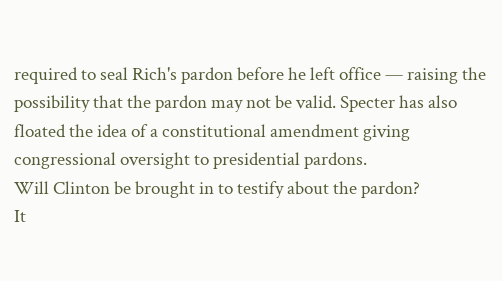required to seal Rich's pardon before he left office — raising the possibility that the pardon may not be valid. Specter has also floated the idea of a constitutional amendment giving congressional oversight to presidential pardons.
Will Clinton be brought in to testify about the pardon?
It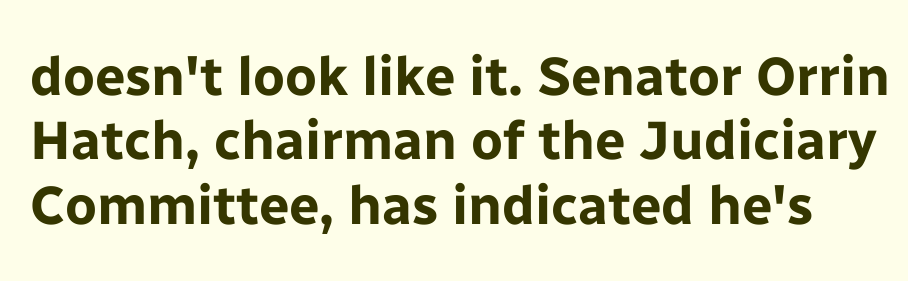doesn't look like it. Senator Orrin Hatch, chairman of the Judiciary Committee, has indicated he's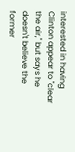interested in having Clinton appear to "clear the air," but says he doesn't believe the former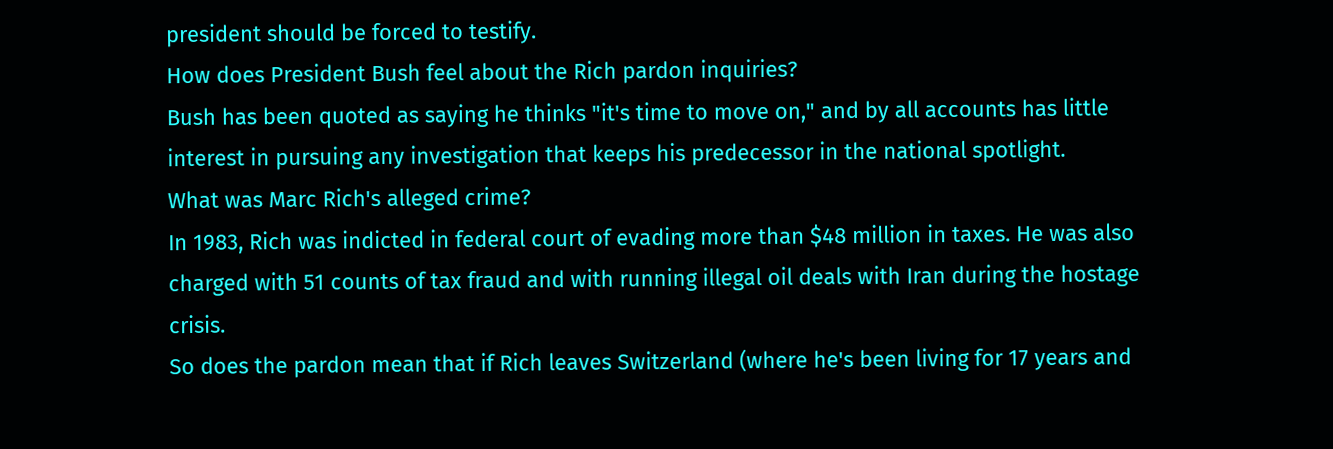president should be forced to testify.
How does President Bush feel about the Rich pardon inquiries?
Bush has been quoted as saying he thinks "it's time to move on," and by all accounts has little interest in pursuing any investigation that keeps his predecessor in the national spotlight.
What was Marc Rich's alleged crime?
In 1983, Rich was indicted in federal court of evading more than $48 million in taxes. He was also charged with 51 counts of tax fraud and with running illegal oil deals with Iran during the hostage crisis.
So does the pardon mean that if Rich leaves Switzerland (where he's been living for 17 years and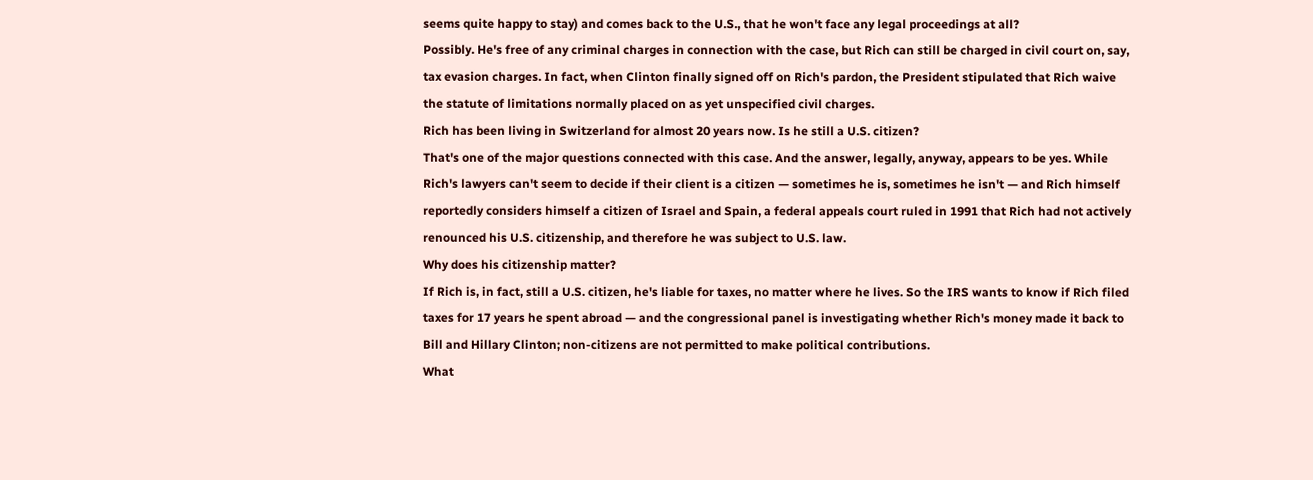seems quite happy to stay) and comes back to the U.S., that he won't face any legal proceedings at all?
Possibly. He's free of any criminal charges in connection with the case, but Rich can still be charged in civil court on, say, tax evasion charges. In fact, when Clinton finally signed off on Rich's pardon, the President stipulated that Rich waive the statute of limitations normally placed on as yet unspecified civil charges.
Rich has been living in Switzerland for almost 20 years now. Is he still a U.S. citizen?
That's one of the major questions connected with this case. And the answer, legally, anyway, appears to be yes. While Rich's lawyers can't seem to decide if their client is a citizen — sometimes he is, sometimes he isn't — and Rich himself reportedly considers himself a citizen of Israel and Spain, a federal appeals court ruled in 1991 that Rich had not actively renounced his U.S. citizenship, and therefore he was subject to U.S. law.
Why does his citizenship matter?
If Rich is, in fact, still a U.S. citizen, he's liable for taxes, no matter where he lives. So the IRS wants to know if Rich filed taxes for 17 years he spent abroad — and the congressional panel is investigating whether Rich's money made it back to Bill and Hillary Clinton; non-citizens are not permitted to make political contributions.
What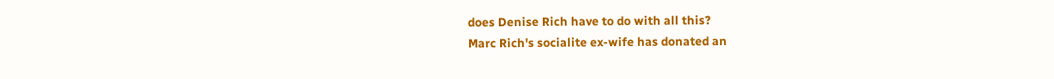does Denise Rich have to do with all this?
Marc Rich's socialite ex-wife has donated an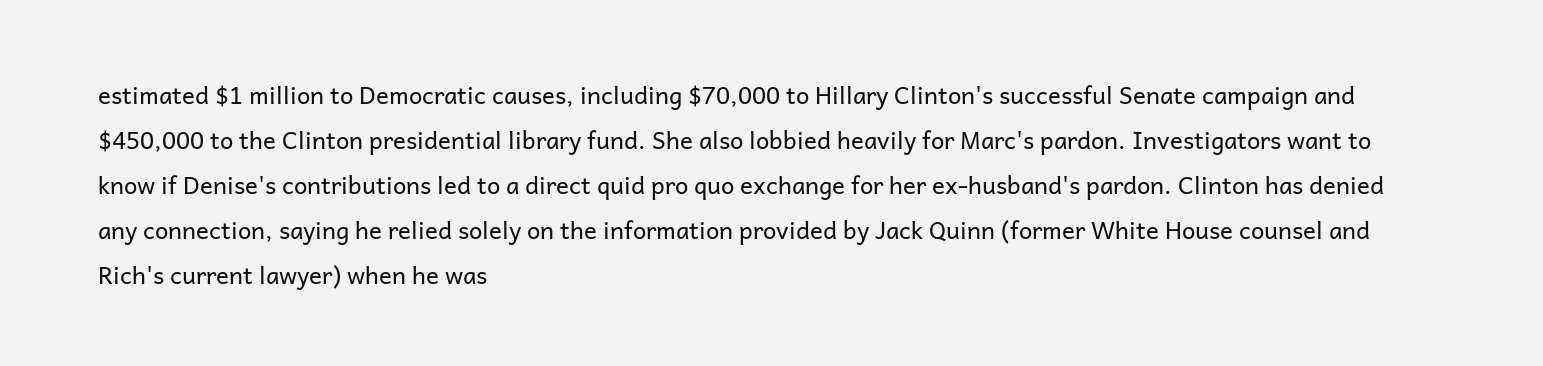estimated $1 million to Democratic causes, including $70,000 to Hillary Clinton's successful Senate campaign and $450,000 to the Clinton presidential library fund. She also lobbied heavily for Marc's pardon. Investigators want to know if Denise's contributions led to a direct quid pro quo exchange for her ex-husband's pardon. Clinton has denied any connection, saying he relied solely on the information provided by Jack Quinn (former White House counsel and Rich's current lawyer) when he was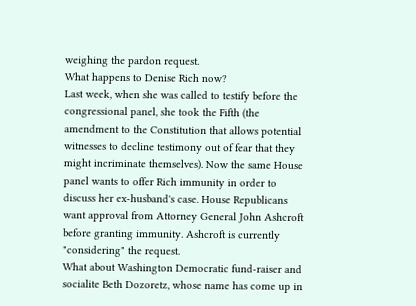weighing the pardon request.
What happens to Denise Rich now?
Last week, when she was called to testify before the congressional panel, she took the Fifth (the amendment to the Constitution that allows potential witnesses to decline testimony out of fear that they might incriminate themselves). Now the same House panel wants to offer Rich immunity in order to discuss her ex-husband's case. House Republicans want approval from Attorney General John Ashcroft before granting immunity. Ashcroft is currently "considering" the request.
What about Washington Democratic fund-raiser and socialite Beth Dozoretz, whose name has come up in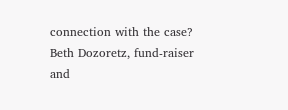connection with the case?
Beth Dozoretz, fund-raiser and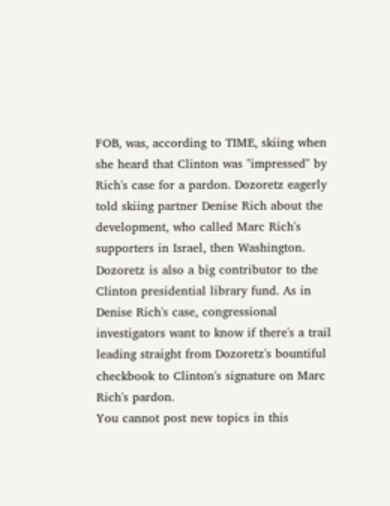FOB, was, according to TIME, skiing when she heard that Clinton was "impressed" by Rich's case for a pardon. Dozoretz eagerly told skiing partner Denise Rich about the development, who called Marc Rich's supporters in Israel, then Washington. Dozoretz is also a big contributor to the Clinton presidential library fund. As in Denise Rich's case, congressional investigators want to know if there's a trail leading straight from Dozoretz's bountiful checkbook to Clinton's signature on Marc Rich's pardon.
You cannot post new topics in this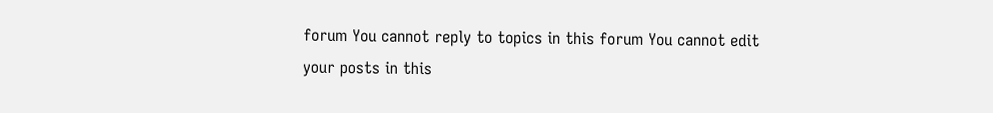forum You cannot reply to topics in this forum You cannot edit your posts in this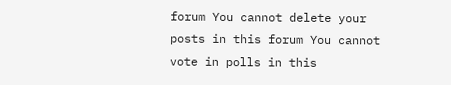forum You cannot delete your posts in this forum You cannot vote in polls in this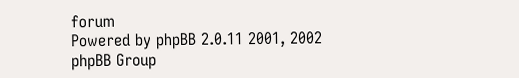forum
Powered by phpBB 2.0.11 2001, 2002 phpBB Group